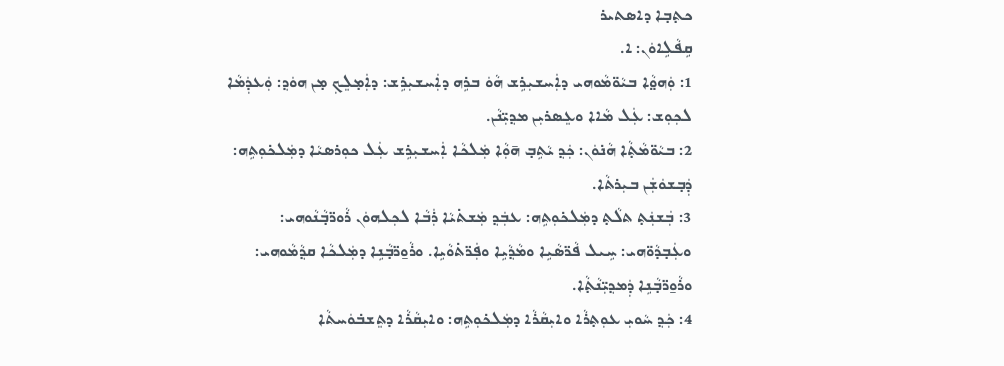ܟܬ̣ܒ̣ܐ ܕܐܣܬܝܪ
ܩܹܦܵܠܹܐܘܿܢ: ܐ.
1: ܘܲܗܘ̤ܵܐ ܒܝܵܘ̈ܡܵܘܗܝ ܕܐܲܚܫܝܼܪܹܫ ܗܵܘܿ ܒܪܹܗ ܕܐܲܚܫܝܼܪܹܫ: ܕܐܲܡ̣ܠܸܟ݂ ܡ̣ܢ ܗܘܿܕ݂: ܘܲܥܕܲܡܵܐ ܠܟ݂ܘܼܫ: ܥܲܠ ܡܵܐܐ ܘܥܸܣܪܝܼܢ ܡܕ݂ܝܼ̈ܢܵܢ.
2: ܒܝܵܘ̈ܡܵܬ̣ܵܐ ܗܵܢ̇ܘܿܢ: ܟܲܕ݂ ܝܵܬܹܒ̣ ܗ̄ܘܼܵܐ ܡܲܠܟܵܐ ܐܲܚܫܝܼܪܹܫ ܥܲܠ ܟܘܼܪܣܝܵܐ ܕܡܲܠܟ̇ܘܼܬܹܗ: ܕܲܒ̣ܫܘܿܫܲܢ ܒܝܼܪܬܵܐ.
3: ܒܲܫܢܲܬ̣ ܬܠܵܬ̣ ܕܡܲܠܟ̇ܘܼܬܹܗ: ܥܒܲܕ݂ ܡܲܫܬ̇ܝܵܐ ܪܲܒܵܐ ܠܟ݂ܠܗܘܿܢ ܪܵܘܪ̈ܒ̣ܵܢܵܘܗܝ: ܘܥܲܒ̣ܕܵܘ̈ܗܝ: ܚܹܝܠ ܦܵܪ̈ܣܵܝܹܐ ܘܡܵܕ݂ܵܝܹܐ ܘܦܲܪ̈ܬ̇ܘܵܝܹܐ. ܘܪܵܘ̱ܪ̈ܒ̣ܵܢܹܐ ܕܡܲܠܟܵܐ ܩܕ݂ܵܡܵܘܗܝ: ܘܪܵܘ̱ܪ̈ܒ̣ܵܢܹܐ ܕܲܡܕ݂ܝܼ̈ܢܵܬ̣ܵܐ.
4: ܟܲܕ݂ ܚܵܘܝܼ ܥܘܼܬ̣ܪܵܐ ܘܐܝܼܩܵܪܵܐ ܕܡܲܠܟ̇ܘܼܬܹܗ: ܘܐܝܼܩܵܪܵܐ ܕܬܸܫܒ̇ܘܿܚܬܵܐ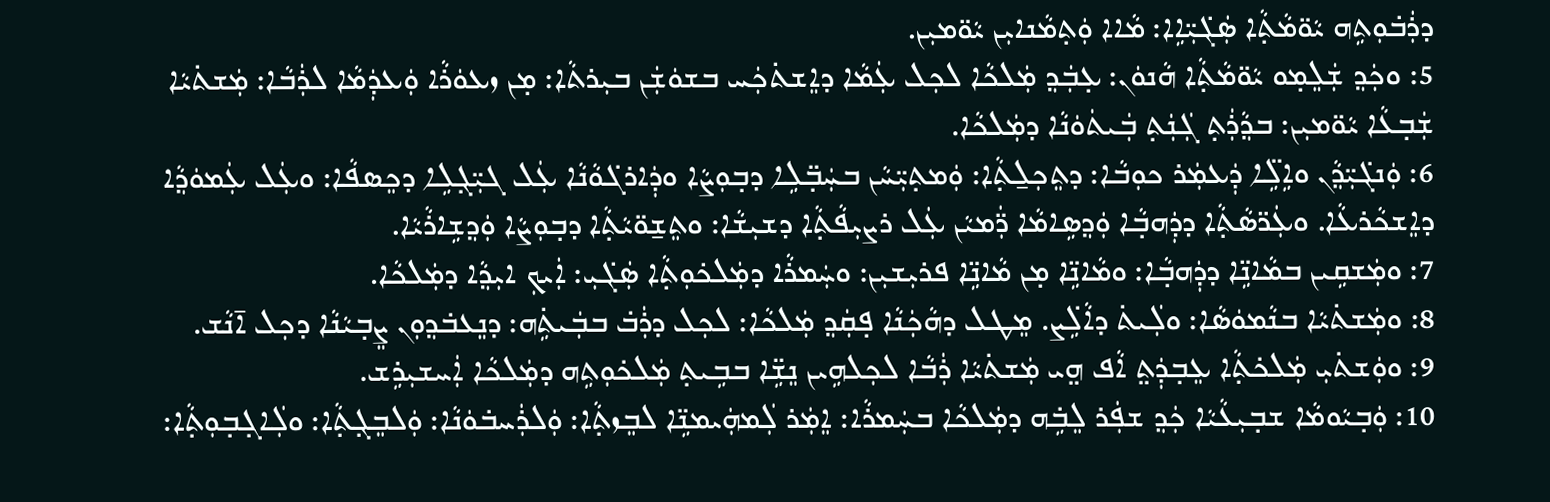ܕܪܲܒ̇ܘܼܬܹܗ ܝܵܘ̈ܡܵܬ̣ܵܐ ܣܲܓ̇ܝܼ̈ܐܹܐ: ܡܵܐܐ ܘܲܬ̣ܡܵܢܐܝܼܢ ܝܵܘ̈ܡܝܼܢ.
5: ܘܟܲܕ݂ ܫܲܠܸܡ̣ܘ ܝܵܘ̈ܡܵܬ̣ܵܐ ܗܵܢܘܿܢ: ܥ̣ܒܲܕ݂ ܡܲܠܟܵܐ ܠܟ݂ܠ ܥܲܡܵܐ ܕܐܸܫܬ̇ܟܲܚ ܒܫܘܿܫܲܢ ܒܝܼܪܬܵܐ: ܡ̣ܢ ܙܥܘܿܪܵܐ ܘܲܥܕܲܡܵܐ ܠܪܲܒܵܐ: ܡܲܫܬ̇ܝܵܐ ܫܲܒ̣ܥܵܐ ܝܵܘ̈ܡܝܼܢ: ܒܕ݂ܵܪܲܬ̣ ܓܲܢܲܬ̣ ܒܲܝܬܿܘܿܢܵܐ ܕܡܲܠܟܵܐ.
6: ܘܲܢܓ̇ܝܼ̈ܕ݂ܵܢ ܘܐܹܠܹ̈ܐ ܕܲܥܡܲܪ ܟܘܼܒܵܐ: ܕܬܸܟ݂ܠ̱ܬ̣ܵܐ: ܘܲܡܬ̣ܝܼ̈ܚܵܢ ܒܚܲܒ̣̈ܠܹܐ ܕܒ̣ܘܼܨܵܐ ܘܕܲܐܪܓ̇ܘܵܢܵܐ ܥܲܠ ܓܝܼ̈ܓ̣ܠܹܐ ܕܟܸܣܦܵܐ: ܘܥܲܠ ܥܲܡܘܿܕ݂ܵܐ ܕܐܸܫܟܵܪܥܵܐ. ܘܥܲܪ̈ܣܵܬ̣ܵܐ ܕܕܲܗܒ̣ܵܐ ܘܲܕ݂ܣܹܐܡܵܐ ܪ̈ܲܡܝܵܢ ܥܲܠ ܪܨܝܼܦܵܬ̣ܵܐ ܕܫܝܼܫܵܐ: ܘܬܸܫ̱ܘ̈ܝܵܬ̣ܵܐ ܕܒ̣ܘܼܨܵܐ ܘܲܕ݂ܫܹܐܪܵܝܵܐ.
7: ܘܡܲܫܩܹܝܢ ܒܡܵܐܢܹ̈ܐ ܕܕܲܗܒ̣ܵܐ: ܘܡܵܐܢܹ̈ܐ ܡ̣ܢ ܡܵܐܢܹ̈ܐ ܦܪܝܼܫܝܼܢ: ܘܚܲܡܪܵܐ ܕܡܲܠܟ̇ܘܼܬ̣ܵܐ ܣܲܓ̇ܝܼ: ܐܲܝܟ݂ ܐܝܼܕ݂ܵܐ ܕܡܲܠܟܵܐ.
8: ܘܡܲܫܬ̇ܝܵܐ ܒܢܵܡܘܿܣܵܐ: ܘܠܲܝܬ̇ ܕܐܵܠܹ̇ܨ. ܡܸܛܠ ܕܗܵܟܲܢܵܐ ܦ̣ܩܲܕ݂ ܡܲܠܟܵܐ: ܠܟ݂ܠ ܕܪܲܒ̇ ܒܒܲܝܬܹ̇ܗ: ܕܢܸܥܒ̇ܕ݂ܘܼܢ ܨܸܒ̣ܝܵܢܵܐ ܕܟ݂ܠ ܐ̄ܢܵܫ.
9: ܘܘܲܫܬ̇ܝܼ ܡܲܠܟ̇ܬ̣ܵܐ ܥܸܒ̣ܕܲܬ̤ ܐܵܦ ܗ̤ܝ ܡܲܫܬ̇ܝܵܐ ܪܲܒܵܐ ܠܟ݂ܠܗܹܝܢ ܢܸܫܹ̈ܐ ܒܒܹܝܬ̣ ܡܲܠܟ̇ܘܼܬܹܗ ܕܡܲܠܟܵܐ ܐܲܚܫܝܼܪܹܫ.
10: ܘܲܒ̣ܝܵܘܡܵܐ ܫܒ̣ܝܼܥܵܝܵܐ ܟܲܕ݂ ܫܦܲܪ ܠܸܒܹ̇ܗ ܕܡܲܠܟܵܐ ܒܚܲܡܪܵܐ: ܐܸܡܲܪ ܠܲܡܗܲܝܡܢܹ̈ܐ ܠܒܸܙܬ̣ܵܐ: ܘܲܠܪܲܚܒ̇ܘܿܢܵܐ: ܘܲܠܒܸܓ̣ܬ̣ܵܐ: ܘܠܲܐܓ̣ܒ̣ܘܼܬ̣ܵܐ: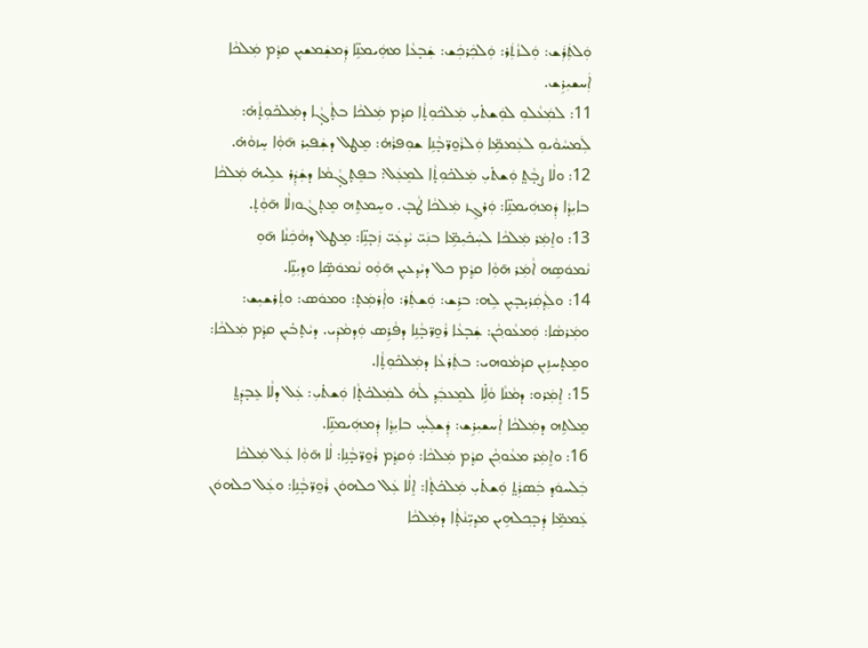ܘܲܠܬܲܪܲܫ: ܘܲܠܙܵܬܲܪ: ܘܲܠܟܲܪܟܲܫ: ܫܲܒ̣ܥܵܐ ܡܗܲܝܡܢܹ̈ܐ ܕܲܡܫܲܡܫܝܼܢ ܩܕ݂ܵܡ ܡܲܠܟܵܐ ܐܲܚܫܝܼܪܹܫ.
11: ܠܡܲܥܵܠܘܼ ܠܘܲܫܬ̇ܝܼ ܡܲܠܟ̇ܘܼܬ̣ܵܐ ܩܕ݂ܵܡ ܡܲܠܟܵܐ ܒܬ̣ܵܓ̣ܵܐ ܕܡܲܠܟ̇ܘܼܬ̣ܵܗ̇: ܠܲܡܚܵܘܵܝܘܼ ܠܥܲܡܡܹ̈ܐ ܘܲܠܪܵܘ̱ܪ̈ܒ̣ܵܢܹܐ ܫܘܼܦܪܵܗ̇: ܡܸܛܠ ܕܫܲܦܝܼܪ ܗ̄ܘܼܵܐ ܚܸܙܘܵܗ̇.
12: ܘܠܵܐ ܨܒ̣ܵܬ̤ ܘܲܫܬ̇ܝܼ ܡܲܠܟ̇ܘܼܬ̣ܵܐ ܠܡܸܥܲܠ: ܒܦܸܬ̣ܓ̣ܵܡܵܐ ܕܫܲܕܲܪ ܥܠܹܝܗ̇ ܡܲܠܟܵܐ ܒܐܝܼܕ݂ܵܐ ܕܲܡܗܲܝܡܢܹ̈ܐ: ܘܲܪܓܸܙ ܡܲܠܟܵܐ ܛܵܒ̣. ܘܚܸܡܬܹܗ ܡܸܬ̣ܓܵܘܙܠܵܐ ܗ̄ܘܼܵܬ̣.
13: ܘܐܸܡܲܪ ܡܲܠܟܵܐ ܠܚܲܟ̇ܝܼܡܹ̈ܐ ܒܢܲܝ̈ ܝܵܕ݂ܥܲܝ̈ ܙܲܒ̣ܢܹ̈ܐ: ܡܸܛܠ ܕܗܵܟܲܢܵܐ ܗ̄ܘܼ ܢܵܡܘܿܣܹܗ ܐܵܡܲܪ ܗ̄ܘܼܵܐ ܩܕ݂ܵܡ ܟܠ ܕܝܵܕ݂ܥܝܼܢ ܗ̄ܘܼܵܘ ܢܵܡܘܿܣܹ̈ܐ ܘܕ݂ܝܼܢܹ̈ܐ.
14: ܘܠܲܕ݂ܩܲܪܝ̣ܒ̣ܝܼܢ ܠܹܗ: ܒܪܹܫ: ܘܲܫܬܲܪ: ܘܐܲܪܡܲܬ̣: ܘܡܘܿܣ: ܘܬܲܪܫܝܼܫ: ܘܡܲܪܣܵܐ: ܘܲܡܥܵܘܟ݂ܵܢ: ܫܲܒ̣ܥܵܐ ܪܵܘ̱ܪ̈ܒ̣ܵܢܹܐ ܕܦܵܪܹܣ ܘܲܕ݂ܡܵܕܲܝ. ܕܝܵܬ̣ܒ̇ܝܼܢ ܩܕ݂ܵܡ ܡܲܠܟܵܐ: ܘܡܸܬ̣ܚܙܹܝܢ ܩܕ݂ܵܡܵܘܗܝ: ܒܬܲܪܥܵܐ ܕܡܲܠܟ̇ܘܼܬ̣ܵܐ.
15: ܐܸܡܲܪܘ: ܕܡܵܢܵܐ ܘܵܠܹ̇ܐ ܠܡܸܥܒܲܕ݂ ܠܵܗ̇ ܠܡܲܠܟ̇ܬ̣ܵܐ ܘܲܫܬ̇ܝܼ: ܥܲܠ ܕܠܵܐ ܥܸܒ̣ܕܲܬ̤ ܡܸܠܬܹܗ ܕܡܲܠܟܵܐ ܐܲܚܫܝܼܪܹܫ: ܕܲܫܠܲܚ̣ ܒܐܝܼܕ݂ܵܐ ܕܲܡܗܲܝܡܢܹ̈ܐ.
16: ܘܐܸܡܲܪ ܡܥܵܘܟ݂ܵܢ ܩܕ݂ܵܡ ܡܲܠܟܵܐ: ܘܲܩܕ݂ܵܡ ܪܵܘ̱ܪ̈ܒ̣ܵܢܹܐ: ܠܵܐ ܗ̄ܘܼܵܐ ܥܲܠ ܡܲܠܟܵܐ ܒܲܠܚܘܿܕ݂ ܒܲܣܪܲܬ̤ ܘܲܫܬ̇ܝܼ ܡܲܠܟ̇ܬ̣ܵܐ: ܐܸܠܵܐ ܥܲܠ ܟܠܗܘܿܢ ܪܵܘ̱ܪ̈ܒ̣ܵܢܹܐ: ܘܥܲܠ ܟܠܗܘܿܢ ܥܲܡܡܹ̈ܐ ܕܲܒ̣ܟ݂ܠܗܹܝܢ ܡܕ݂ܝܼ̈ܢܵܬ̣ܵܐ ܕܡܲܠܟܵܐ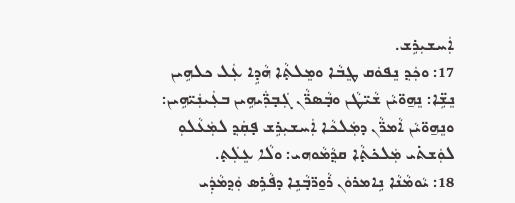ܐܲܚܫܝܼܪܹܫ.
17: ܘܟܲܕ݂ ܢܸܦܘܿܩ ܛܸܒܵܐ ܘܡܸܠܬ̣ܵܐ ܗܵܕܹܐ ܥܲܠ ܟܠܗܹܝܢ ܢܸܫܹ̈ܐ: ܢܸܗ̱ܘ̈ܝܵܢ ܫܵܝ̈ܛܵܢ ܘܒ̣ܵܣܪ̈ܵܢ ܓܲܒ̣ܪ̈ܲܝܗܹܝܢ ܒܥܲܝܢܲܝ̈ܗܹܝܢ: ܘܢܸܗ̱ܘ̈ܝܵܢ ܐܵܡܪ̈ܵܢ ܕܡܲܠܟܵܐ ܐܲܚܫܝܼܪܹܫ ܦ̣ܩܲܕ݂ ܠܡܲܥܵܠܘܼ ܠܘܲܫܬ̇ܝ ܡܲܠܟ̇ܬ̣ܵܐ ܩܕ݂ܵܡܵܘܗܝ: ܘܠܵܐ ܥܸܠܲܬ̣.
18: ܝܵܘܡܵܢܵܐ ܢܹܐܡܪܘܿܢ ܪܵܘ̱ܪ̈ܒ̣ܵܢܹܐ ܕܦܵܪܹܣ ܘܲܕ݂ܡܵܕܲܝ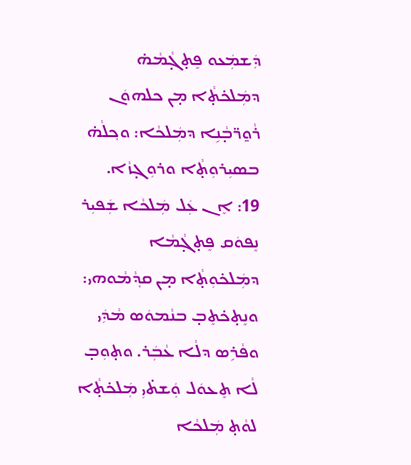ܕܲܫܡܲܥܘ ܦܸܬ̣ܓ̣ܵܡܵܗ̇ ܕܡܲܠܟ̇ܬ̣ܵܐ ܡ̣ܢ ܟܠܗܘܿܢ ܪܵܘ̱ܪ̈ܒ̣ܵܢܹܐ ܕܡܲܠܟܵܐ: ܘܟ݂ܠܵܗ̇ ܒܣܝܼܪܘܼܬ̣ܵܐ ܘܪܘܼܓ̣ܙܵܐ.
19: ܐܸܢ ܥܲܠ ܡܲܠܟܵܐ ܫܲܦܝܼܪ ܢܸܦܘܿܩ ܦܸܬ̣ܓ̣ܵܡܵܐ ܕܡܲܠܟ̇ܘܼܬ̣ܵܐ ܡ̣ܢ ܩܕ݂ܵܡܵܘܗܝ: ܘܢܸܬ̣ܟ̇ܬܸܒ̣ ܒܢܵܡܘܿܣ ܡܵܕܲܝ ܘܦܵܪܹܣ ܕܠܵܐ ܥܵܒܲܪ. ܘܬ̣ܘܼܒ̣ ܠܵܐ ܬܸܥܘܿܠ ܘܲܫܬ̇ܝܼ ܡܲܠܟ̇ܬ̣ܵܐ ܠܘܵܬ̣ ܡܲܠܟܵܐ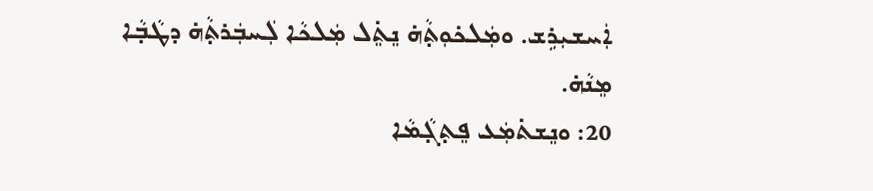ܐܲܚܫܝܼܪܹܫ. ܘܡܲܠܟ̇ܘܼܬ̣ܵܗ̇ ܢܸܬܸ̇ܠ ܡܲܠܟܵܐ ܠܲܚܒܲܪܬ̣ܵܗ̇ ܕܛܵܒ̣ܵܐ ܡܸܢܵܗ̇.
20: ܘܢܸܫܬ̇ܡܲܥ ܦܸܬ̣ܓ̣ܵܡܵܐ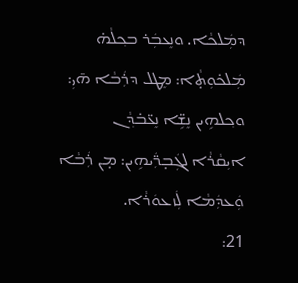ܕܡܲܠܟܵܐ. ܘܢܸܥܒܲܪ ܒܟ݂ܠܵܗ̇ ܡܲܠܟ̇ܘܼܬ̣ܵܐ: ܡܸܛܠ ܕܪܲܒܵܐ ܗ̄ܝܼ: ܘܟ݂ܠܗܹܝܢ ܢܸܫܹ̈ܐ ܢܸܥ̈ܒ̇ܕ݂ܵܢ ܐܝܼܩܵܪܵܐ ܠܓܲܒ̣ܪ̈ܲܝܗܹܝܢ: ܡ̣ܢ ܪܲܒܵܐ ܘܲܥܕܲܡܵܐ ܠܲܙܥܘܿܪܵܐ.
21: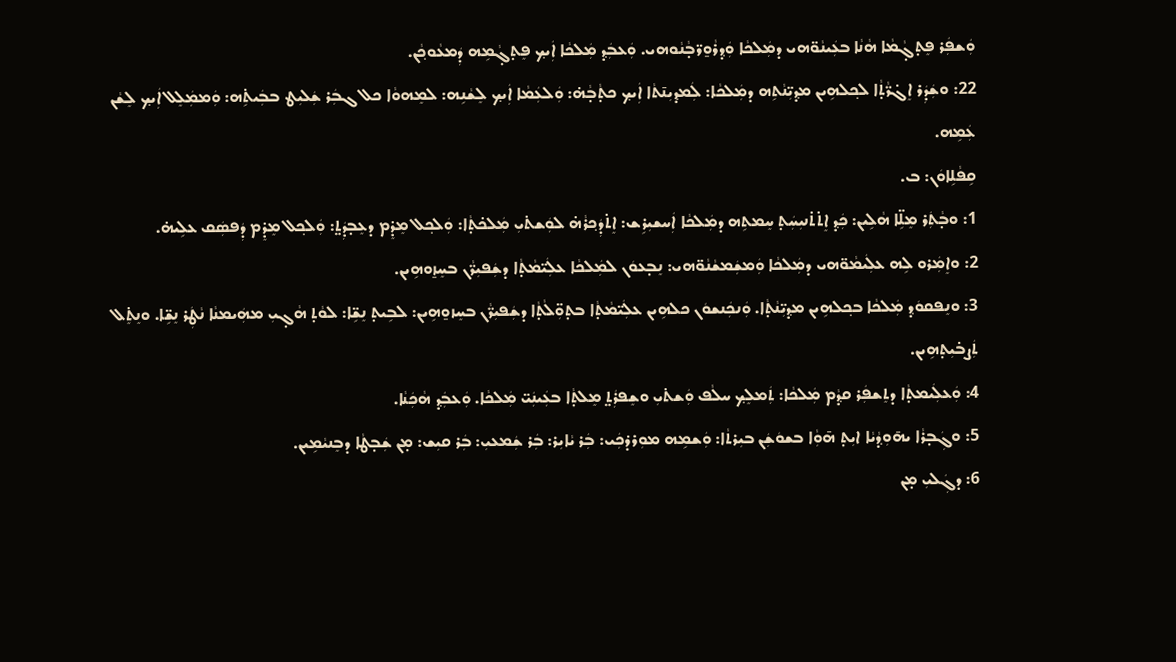ܘܲܫܦܲܪ ܦܸܬ̣ܓ̣ܵܡܵܐ ܗܵܢܵܐ ܒܥܲܝܢܵܘ̈ܗܝ ܕܡܲܠܟܵܐ ܘܲܕ݂ܪܵܘ̱ܪ̈ܒ̣ܵܢܵܘܗܝ. ܘܲܥܒܲܕ݂ ܡܲܠܟܵܐ ܐܲܝܟ݂ ܦܸܬ̣ܓ̣ܵܡܹܗ ܕܲܡܥܵܘܟ݂ܵܢ.
22: ܘܫܲܕܲܪ ܐܸܓ̇ܪ̈ܵܬ̣ܵܐ ܠܟ݂ܠܗܹܝܢ ܡܕ݂ܝܼ̈ܢܵܬܹܗ ܕܡܲܠܟܵܐ: ܠܲܡܕ݂ܝܼܢ̄ܬܵܐ ܐܲܝܟ݂ ܟܬ̣ܵܒ̣ܵܗ̇: ܘܲܠܥܲܡܵܐ ܐܲܝܟ݂ ܠܸܫܵܢܹܗ: ܠܡܸܗܘܵܐ ܟܠ ܓܒܲܪ ܫܲܠܝܼܛ ܒܒܲܝܬܹ̇ܗ: ܘܲܡܡܲܠܸܠ ܐܲܝܟ݂ ܠܸܫܵܢ ܥܲܡܹܗ.
ܩܹܦܵܠܹܐܘܿܢ: ܒ.
1: ܘܒ̣ܵܬܲܪ ܡܸܠܹ̈ܐ ܗܵܠܹܝܢ: ܟܲܕ݂ ܐܸܬ̇ܬ̇ܢܝܼܚܲܬ̣ ܚܸܡܬܹܗ ܕܡܲܠܟܵܐ ܐܲܚܫܝܼܪܹܫ: ܐܸܬ̇ܕܲܟ݂ܪܵܗ̇ ܠܘܲܫܬ̇ܝܼ ܡܲܠܟ̇ܬ̣ܵܐ: ܘܲܠܟ݂ܠ ܡܸܕܸ̇ܡ ܕܥܸܒ̣ܕܲܬ̤: ܘܲܠܟ݂ܠ ܡܸܕܸ̇ܡ ܕܲܦܣܲܩ ܥܠܹܝܗ̇.
2: ܘܐܸܡܲܪܘ ܠܹܗ ܥܠܲܝܡܵܘ̈ܗܝ ܕܡܲܠܟܵܐ ܘܲܡܫܲܡܫܵܢܵܘ̈ܗܝ: ܢܸܒ̣ܥܘܿܢ ܠܡܲܠܟܵܐ ܥܠܲܝ̈ܡܵܬ̣ܵܐ ܕܫܲܦܝܼܪ̈ܵܢ ܒܚܸܙ̱ܘܗܹܝܢ.
3: ܘܢܸܦܩܘܿܕ݂ ܡܲܠܟܵܐ ܒܟ݂ܠܗܹܝܢ ܡܕ݂ܝܼ̈ܢܵܬ̣ܵܐ. ܘܲܢܟܲܢܫܘܿܢ ܟܠܗܹܝܢ ܥܠܲܝ̈ܡܵܬ̣ܵܐ ܒܬ̣ܘܼ̈ܠܵܬ̣ܵܐ ܕܫܲܦܝܼܪ̈ܵܢ ܒܚܸܙܘ̱ܗܹܝܢ: ܠܒܹܝܬ̣ ܢܸܫܹ̈ܐ: ܠܘܵܬ̣ ܗܵܓ̣ܝܼ ܡܗܲܝܡܢܵܐ ܢܵܛܲܪ ܢܸܫܹ̈ܐ. ܘܢܸܬܸ̇ܠ ܬܲܨܒ̇ܝܼܬ̣ܗܹܝܢ.
4: ܘܲܥܠܲܝܡܬ̣ܵܐ ܕܬܸܫܦܲܪ ܩܕ݂ܵܡ ܡܲܠܟܵܐ: ܬܲܡܠܸܟ݂ ܚܠܵܦ ܘܲܫܬ̇ܝܼ ܘܫܸܦܪܲܬ̤ ܡܸܠܬ̣ܵܐ ܒܥܲܝܢܲܝ̈ ܡܲܠܟܵܐ. ܘܲܥܒܲܕ݂ ܗܵܟܲܢܵܐ.
5: ܘܓܲܒ̣ܪܵܐ ܝܗ̄ܘܼܕ݂ܵܝܵܐ ܐܝܼܬ̣ ܗ̄ܘܼܵܐ ܒܫܘܿܫܲܢ ܒܝܼܪܬܵܐ: ܘܲܫܡܹܗ ܡܘܼܪܕ̇ܟܲܝ: ܒܲܪ ܝܵܐܝܼܪ: ܒܲܪ ܫܲܡܥܝܼ: ܒܲܪ ܩܝܼܫ: ܡ̣ܢ ܫܲܒ̣ܛܵܐ ܕܒܸܢܝܵܡܹܝܢ.
6: ܕܓܲܠܝܼ ܡ̣ܢ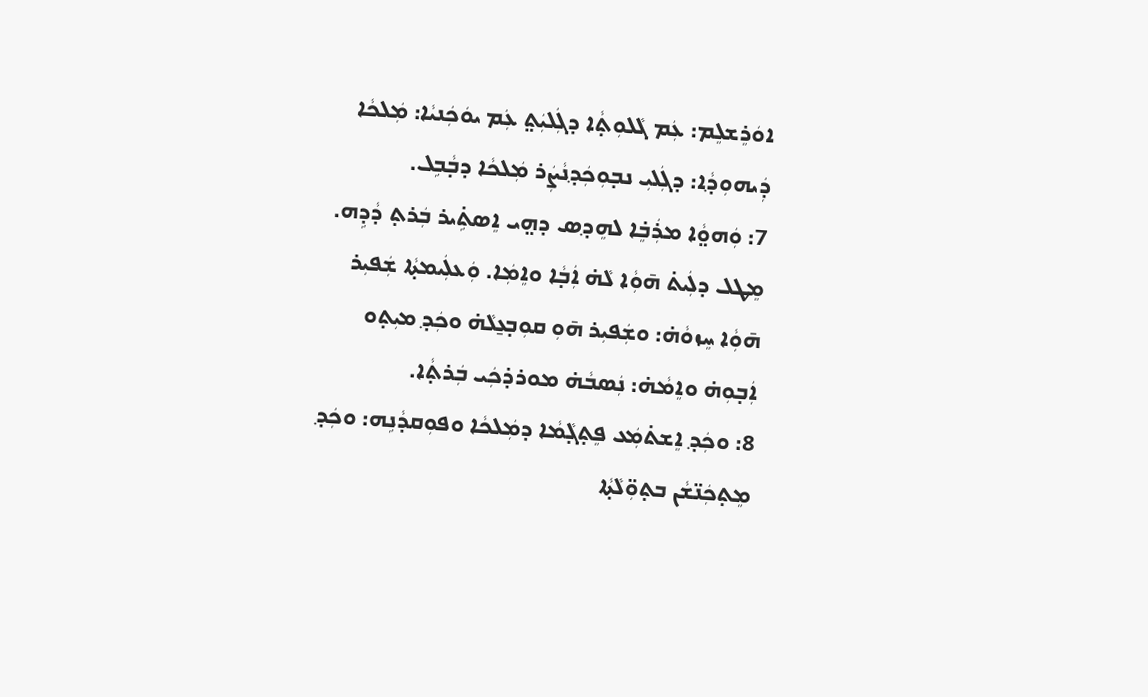ܐܘܿܪܸܫܠܸܡ: ܥܲܡ ܓܵܠܘܼܬ̣ܵܐ ܕܓܲܠܝܲܬ̤ ܥܲܡ ܝܘܿܟܲܢܝܵܐ: ܡܲܠܟܵܐ ܕܲܝܗܘܼܕ݂ܵܐ: ܕܓܲܠܝܼ ܢܒ̣ܘܼܟܲܕ݂ܢܵܨܲܪ ܡܲܠܟܵܐ ܕܒ̣ܵܒܹܠ.
7: ܘܲܗܘ̤ܵܐ ܡܪܲܒܸ̇ܐ ܠܗܸܕ݂ܣ ܕܗ̤ܝ ܐܸܣܬܹ̇ܝܪ ܒܲܪܬ̣ ܕܵܕܹܗ. ܡܸܛܠ ܕܠܲܝܬ̇ ܗ̄ܘܼܵܐ ܠܵܗ̇ ܐܲܒ̣ܵܐ ܘܐܸܡܲܐ. ܘܲܥܠܲܝܡܬ̣ܵܐ ܫܲܦܝܼܪ ܗ̄ܘܼܵܐ ܚܸܙܘܵܗ̇: ܘܫܲܦܝܼܪ ܗ̄ܘܼ ܩܘܼܒ̣ܥ̱ܠܵܗ̇ ܘܟܲܕ݂ ܡܝܼܬ̣ܘ ܐܲܒ̣ܘܼܗ̇ ܘܐܸܡܵܗ̇: ܢܲܣܒܵܗ̇ ܡܘܪܕ̇ܟܲܝ ܒܲܪܬ̣ܵܐ.
8: ܘܟܲܕ݂ ܐܸܫܬ̇ܡܲܥ ܦܸܬ̣ܓ̣ܵܡܵܐ ܕܡܲܠܟܵܐ ܘܦܘܼܩܕܵܢܹܗ: ܘܟܲܕ݂ ܡܸܬ̣ܟܲܢ̈ܫܵܢ ܒܬ̣ܘܼ̈ܠܵܬ̣ܵܐ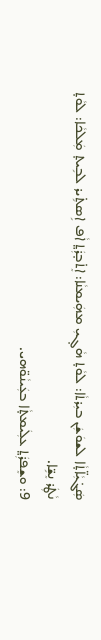ܣܲܓ̇ܝܼܵܐ̈ܬ̣ܵܐ ܠܫܘܿܫܲܢ ܒܝܼܪܬܵܐ: ܠܘܵܬ̣ ܗܵܓ̣ܝܼ ܡܗܲܝܡܢܵܐ: ܐܸܬ̇ܒ̣ܪܲܬ̤ ܐܵܦ ܐܹܣܬܹ̇ܝܪ ܠܒܹܝܬ̣ ܡܲܠܟܵܐ: ܠܘܵܬ̣ ܢܵܛܲܪ ܢܸܫܹ̈ܐ.
9: ܘܫܸܦܪܲܬ̤ ܥܠܲܝܡܬ̣ܵܐ ܒܥܲܝܢܵܘ̈ܗܝ.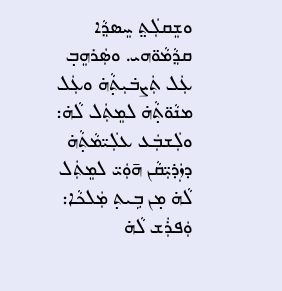ܘܫܸܩܠܲܬ̤ ܚܸܣܕ݂ܵܐ ܩܕ݂ܵܡܵܘ̈ܗܝ. ܘܣܲܪܗܸܒ̣ ܥܲܠ ܬܲܨܒ̇ܝܼܬ̣ܵܗ̇ ܘܥܲܠ ܡܢܵܘ̈ܬ̣ܵܗ̇ ܠܡܸܬܲܠ ܠܵܗ̇: ܘܠܲܫܒܲܥ ܥܠܲܝ̈ܡܵܬ̣ܵܗ̇ ܕܙܲܕ̇ܝܼ̈ܩܵܢ ܗ̄ܘܲܝ̈ ܠܡܸܬܲܠ ܠܵܗ̇ ܡ̣ܢ ܒܹܝܬ̣ ܡܲܠܟܵܐ: ܘܲܦܪܲܫ ܠܵܗ̇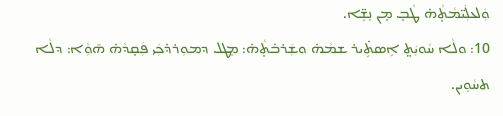ܘܲܠܥܠܲܝ̈ܡܵܬ̣ܵܗ̇ ܛܵܒ̣ ܡ̣ܢ ܢܸܫܹ̈ܐ.
10: ܘܠܵܐ ܚܵܘܝܲܬ̤ ܐܹܣܬܹ̇ܝܪ ܫܡܵܗ̇ ܘܫܲܪܒ̇ܬ̣ܵܗ̇: ܡܸܛܠ ܕܡܘܼܪܕ̇ܟܲܝ ܦܲܩ̣ܕܵܗ̇ ܗ̄ܘܼܵܐ: ܕܠܵܐ ܬܚܵܘܹܝܢ.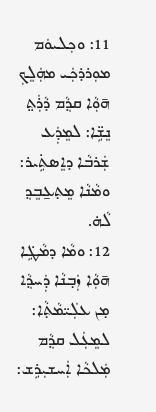11: ܘܟ݂ܠܝܘܿܡ ܡܘܼܪܕ̇ܟܲܝ ܡܗܲܠܸܟ݂ ܗ̄ܘܼܵܐ ܩܕ݂ܵܡ ܕܵܪܲܬ̤ ܢܸܫܹ̈ܐ: ܠܡܸܕܲܥ ܫܲܪܒܵܐ ܕܐܸܣܬܹ̇ܝܪ: ܘܡܵܢܵܐ ܡܸܬ̣ܥ̱ܒܸܕ݂ ܠܵܗ̇.
12: ܘܡܵܐ ܕܡܵܛܹ̇ܐ ܗ̄ܘܼܵܐ ܙܲܒ̣ܢܵܐ ܕܲܚܕ݂ܵܐ ܡ̣ܢ ܥܠܲܝ̈ܡܵܬ̣ܵܐ: ܠܡܸܥܲܠ ܩܕ݂ܵܡ ܡܲܠܟܵܐ ܐܲܚܫܝܼܪܹܫ: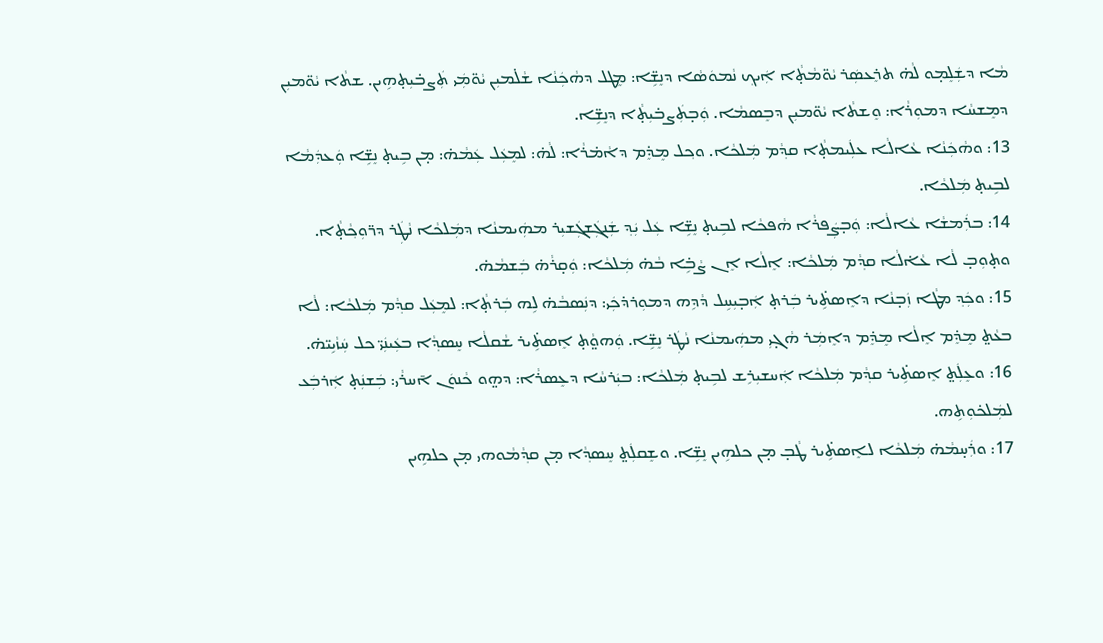ܡܵܐ ܕܫܲܠܸܡ̣ܘ ܠܵܗ̇ ܬܪܸܥܣܲܪ ܝܵܘ̈ܡܵܬ̣ܵܐ ܐܲܝܟ݂ ܢܵܡܘܿܣܵܐ ܕܢܸܫܹ̈ܐ: ܡܸܛܠ ܕܗܵܟܲܢܵܐ ܫܵܠ̇ܡܝܼܢ ܝܵܘ̈ܡܲܝ ܬܲܨܒ̇ܝܼܬ̣ܗܹܝܢ. ܫܬܵܐ ܝܵܘ̈ܡܝܼܢ ܕܡܸܫܚܵܐ ܕܡܘܼܪܵܐ: ܘܸܫܬܵܐ ܝܵܘ̈ܡܝܼܢ ܕܒܸܣܡܵܐ. ܘܲܒ̣ܬܲܨܒ̇ܝܼܬ̣ܵܐ ܕܢܸܫܹ̈ܐ.
13: ܘܗܵܟܲܢܵܐ ܥܵܐܠܵܐ ܥܠܲܝܡܬ̣ܵܐ ܩܕ݂ܵܡ ܡܲܠܟܵܐ. ܘܟ݂ܠ ܡܸܕܸ̇ܡ ܕܐܵܡ̇ܪܵܐ: ܠܵܗ̇: ܠܡܸܥܲܠ ܥܲܡܵܗ̇: ܡ̣ܢ ܒܹܝܬ̣ ܢܸܫܹ̈ܐ ܘܲܥܕܲܡܵܐ ܠܒܹܝܬ̣ ܡܲܠܟܵܐ.
14: ܒܪܲܡܫܵܐ ܥܵܐܠܵܐ: ܘܲܒ̣ܨܲܦܪܵܐ ܗܵܦܟܵܐ ܠܒܹܝܬ̣ ܢܸܫܹ̈ܐ ܥܲܠ ܝܲܕ݂ ܫܲܢܓܲܫܓܲܫܝܼܪ ܡܗܲܝܡܢܵܐ ܕܡܲܠܟܵܐ ܢܵܛܲܪ ܕܪ̈ܘܼܟ݂ܵܬ̣ܵܐ. ܘܬ̣ܘܼܒ̣ ܠܵܐ ܥܵܐ̇ܠܵܐ ܩܕ݂ܵܡ ܡܲܠܟܵܐ: ܐܸܠܵܐ ܐܸܢ ܨܵܒܹ̇ܐ ܒܵܗ̇ ܡܲܠܟܵܐ: ܘܲܩ̣ܪܵܗ̇ ܒܲܫܡܵܗ̇.
15: ܘܟܲܕ݂ ܡܛܵܐ ܙܲܒ̣ܢܵܐ ܕܐܸܣܬܹ̇ܝܪ ܒܲܪܬ̣ ܐܲܒ̣ܝܼܚܹܠ ܕܵܕܹܗ ܕܡܘܼܪܕ̇ܟܲܝ: ܕܢܲܣܒܵܗ̇ ܠܹܗ ܒܲܪܬ̣ܵܐ: ܠܡܸܥܲܠ ܩܕ݂ܵܡ ܡܲܠܟܵܐ: ܠܵܐ ܒܥܵܬ̤ ܡܸܕܸ̇ܡ ܐܸܠܵܐ ܡܸܕܸ̇ܡ ܕܐܸܡܲܪ ܗܵܓ̣ܝܼ ܡܗܲܝܡܢܵܐ ܢܵܛܲܪ ܢܸܫܹ̈ܐ. ܘܲܗܘ̤ܵܬ̣ ܐܸܣܬܹ̇ܝܪ ܫܵܩܠܵܐ ܚܸܣܕ݂ܵܐ ܒܥܲܝܢܲܝ̈ ܟܠ ܚܲܙܵܝܹܝ̈ܗ̇.
16: ܘܥܸܠܲܬ̤ ܐܸܣܬܹ̇ܝܪ ܩܕ݂ܵܡ ܡܲܠܟܵܐ ܐܲܚܫܝܼܪܹܫ ܠܒܹܝܬ̣ ܡܲܠܟܵܐ: ܒܝܲܪܚܵܐ ܕܥܸܣܪܵܐ: ܕܗ̤ܘ ܟܵܢܘܿܢ ܐ̄ܚܪܵܝ: ܒܲܫܢܲܬ̣ ܐܲܪܒܲܥ ܠܡܲܠܟ̇ܘܼܬܹܗ.
17: ܘܪܲܚ̣ܡܵܗ̇ ܡܲܠܟܵܐ ܠܐܸܣܬܹ̇ܝܪ ܛܵܒ̣ ܡ̣ܢ ܟܠܗܹܝܢ ܢܸܫܹ̈ܐ. ܘܫܸܩܠܲܬ̤ ܚܸܣܕ݂ܵܐ ܡ̣ܢ ܩܕ݂ܵܡܵܘܗܝ ܡ̣ܢ ܟܠܗܹܝܢ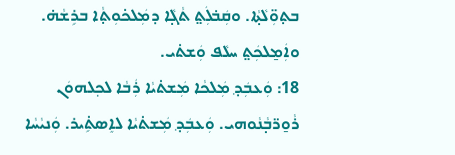ܒܬ̣ܘܼ̈ܠܵܬ̣ܵܐ. ܘܩܲܒ̇ܠܲܬ̤ ܬܵܓ̣ܵܐ ܕܡܲܠܟ̇ܘܼܬ̣ܵܐ ܒܪܹܫܵܗ̇. ܘܐܲܡ̱ܠܟܲܬ̤ ܚܠܵܦ ܘܲܫܬ̇ܝ.
18: ܘܲܥܒܲܕ݂ ܡܲܠܟܵܐ ܡܲܫܬ̇ܝܵܐ ܪܲܒܵܐ ܠܟ݂ܠܗܘܿܢ ܪܵܘ̱ܪ̈ܒ̣ܵܢܵܘܗܝ. ܘܲܥܒܲܕ݂ ܡܲܫܬ̇ܝܵܐ ܠܐܸܣܬܹ̇ܝܪ. ܘܲܢܝܵܚܵܐ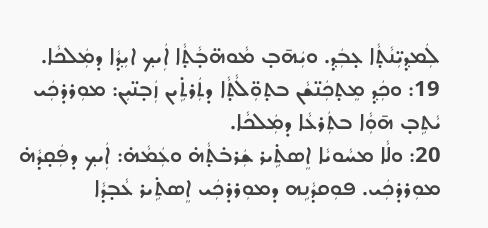ܠܲܡܕ݂ܝܼ̈ܢܵܬ̣ܵܐ ܥ̣ܒܲܕ݂. ܘܝܲܗ̄ܒ̣ ܡܵܘܗ̈ܒ̣ܵܬ̣ܵܐ ܐܲܝܟ݂ ܐܝܼܕ݂ܵܐ ܕܡܲܠܟܵܐ.
19: ܘܟܲܕ݂ ܡܸܬ̣ܟܲܢ̈ܫܵܢ ܒܬ̣ܘܼ̈ܠܵܬ̣ܵܐ ܕܬܲܪܬܹ̇ܝܢ ܙܲܒ̣ܢ̈ܝܼܢ: ܡܘܼܪܕ̇ܟܲܝ ܝܵܬܹܒ̣ ܗ̄ܘܼܵܐ ܒܬܲܪܥܵܐ ܕܡܲܠܟܵܐ.
20: ܘܠܵܐ ܡܚܵܘܝܵܐ ܐܸܣܬܹ̇ܝܪ ܫܲܪܒ̇ܬ̣ܵܗ̇ ܘܥܲܡܵܗ̇: ܐܲܝܟ݂ ܕܦܲܩ̣ܕܵܗ̇ ܡܘܼܪܕ̇ܟܲܝ. ܦܘܼܩܕܵܢܹܗ ܕܡܘܼܪܕ̇ܟܲܝ ܐܸܣܬܹ̇ܝܪ ܥܵܒ̣ܕܵܐ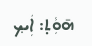ܗ̄ܘܼܵܬ̣: ܐܲܝܟ݂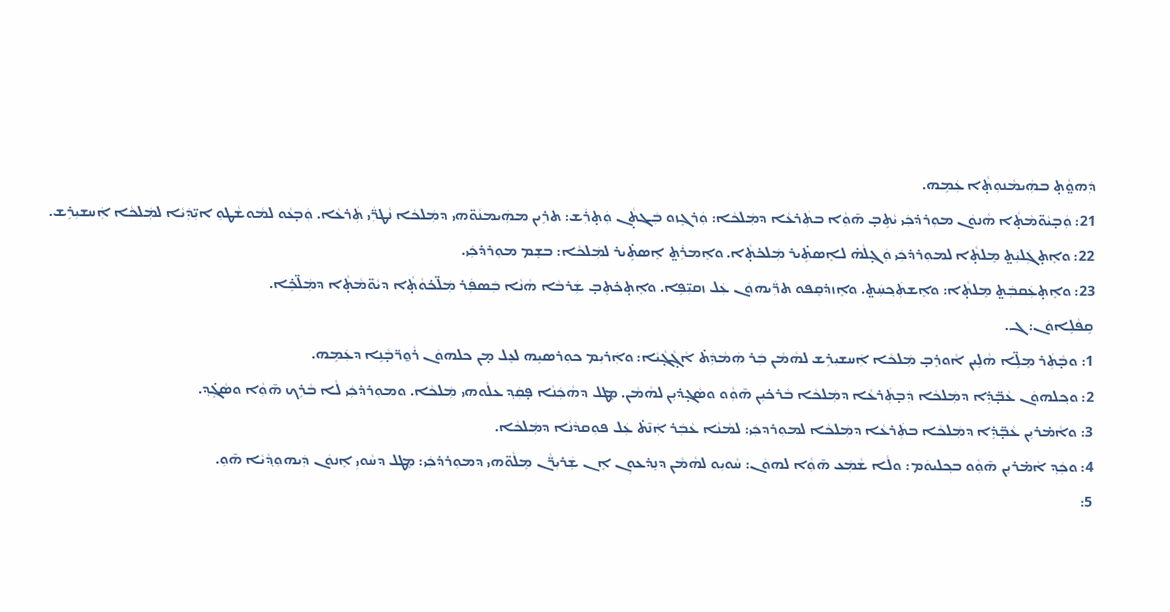ܕܲܗܘ̤ܵܬ̣ ܒܗܲܝܡܵܢܘܼܬ̣ܵܐ ܥܲܡܹܗ.
21: ܘܲܒ̣ܝܵܘ̈ܡܵܬ̣ܵܐ ܗܵܢܘܿܢ ܡܘܼܪܕ̇ܟܲܝ ܝܵܬܹܒ̣ ܗ̄ܘܼܵܐ ܒܬܲܪܥܵܐ ܕܡܲܠܟܵܐ: ܘܲܪܓܸܙܘ ܒܲܓܬ̣ܵܢ ܘܲܬ̣ܪܲܫ: ܬܪܹܝܢ ܡܗܲܝܡܢܵܘ̈ܗܝ ܕܡܲܠܟܵܐ ܢܵܛܪ̈ܲܝ ܬܲܪܥܵܐ. ܘܲܒ̣ܥܵܘ ܠܡܵܘܫܵܛܘܼ ܐܝܼ̈ܕܲܝܵܐ ܠܡܲܠܟܵܐ ܐܲܚܫܝܼܪܹܫ.
22: ܘܐܸܬ̣ܓܲܠܝܲܬ̤ ܡܸܠܬ̣ܵܐ ܠܡܘܼܪܕ̇ܟܲܝ ܘܲܓ̣ܠܵܗ̇ ܠܐܸܣܬܹ̇ܝܪ ܡܲܠܟ̇ܬ̣ܵܐ. ܘܐܸܡܪܲܬ̤ ܐܸܣܬܹ̇ܝܪ ܠܡܲܠܟܵܐ: ܒܫܸܡ ܡܘܼܪܕ̇ܟܲܝ.
23: ܘܐܸܬ̣ܥܲܩܒܲܬ̤ ܡܸܠܬ̣ܵܐ: ܘܐܸܫܬܲܟ݂ܚܲܬ̤. ܘܐܸܙܕ̇ܩܸܦܘ ܬܪ̈ܲܝܗܘܿܢ ܥܲܠ ܙܩܝܼ̈ܦܹܐ. ܘܐܸܬ̣ܟ̇ܬܸܒ̣ ܫܲܪܒܵܐ ܗܵܢܵܐ ܒܲܣܦܲܪ ܡܲܠ̈ܟ̇ܘܵܬ̣ܵܐ ܕܝܵܘ̈ܡܵܬ̣ܵܐ ܕܡܲܠ̈ܟܹ̇ܐ.
ܩܹܦܵܠܹܐܘܿܢ: ܓ.
1: ܘܒ̣ܵܬܲܪ ܡܸܠܹ̈ܐ ܗܵܠܹܝܢ ܐܵܘܪܸܒ̣ ܡܲܠܟܵܐ ܐܲܚܫܝܼܪܹܫ ܠܗܵܡܵܢ ܒܲܪ ܗܲܡܵܕܲܬ̇ ܐܵܓ̣ܵܓ̣ܵܝܵܐ: ܘܐܲܪܝܼܡ ܟܘܼܪܣܝܹܗ ܠܥܸܠ ܡ̣ܢ ܟܠܗܘܿܢ ܪܵܘ̱ܪ̈ܒ̣ܵܢܹܐ ܕܥܲܡܹܗ.
2: ܘܟ݂ܠܗܘܿܢ ܥܵܒ̣̈ܕܹ̇ܐ ܕܡܲܠܟܵܐ ܕܲܒ̣ܬܲܪܥܵܐ ܕܡܲܠܟܵܐ ܒܵܪܟ̇ܝܼܢ ܗ̄ܘܼܵܘ ܘܣܵܓ̣ܕ̇ܝܼܢ ܠܗܵܡܵܢ. ܡܸܛܠ ܕܗܵܟܲܢܵܐ ܦ̣ܩܲܕ݂ ܥܠܵܘܗܝ ܡܲܠܟܵܐ. ܘܡܘܼܪܕ̇ܟܲܝ ܠܵܐ ܒܵܪܹܟ ܗ̄ܘܼܵܐ ܘܣܵܓܹ̇ܕ݂.
3: ܘܐܵܡ̇ܪܝܼܢ ܥܵܒ̣̈ܕܹ̇ܐ ܕܡܲܠܟܵܐ ܒܬܲܪܥܵܐ ܕܡܲܠܟܵܐ ܠܡܘܼܪܕܟܲܝ: ܠܡܵܢܵܐ ܥܵܒܲܪ ܐܲܢ̄ܬ̇ ܥܲܠ ܦܘܼܩܕܵܢܵܐ ܕܡܲܠܟܵܐ.
4: ܘܟܲܕ݂ ܐܵܡ̇ܪܝܼܢ ܗ̄ܘܼܵܘ ܒܟ݂ܠܝܘܿܡ: ܘܠܵܐ ܫܵܡܲܥ ܗ̄ܘܼܵܐ ܠܗܘܿܢ: ܚܵܘܝܼܘ ܠܗܵܡܵܢ ܕܢܸܕ̇ܥܘܼܢ ܐܸܢ ܫܲܪܝܼܪ̈ܵܢ ܡܸܠܵܘ̈ܗܝ ܕܡܘܼܪܕ̇ܟܲܝ: ܡܸܛܠ ܕܚܵܘܝܼ ܐܸܢܘܿܢ ܕܲܝܗܘܼܕ݂ܵܝܵܐ ܗ̄ܘܼ.
5: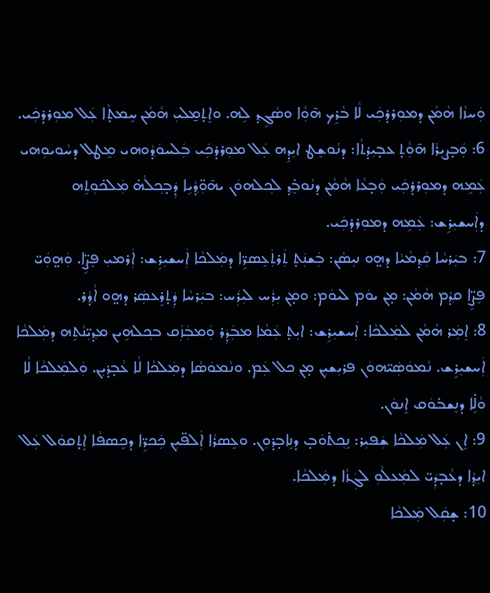ܘܲܚܙܵܐ ܗܵܡܵܢ ܕܡܘܼܪܕ̇ܟܲܝ ܠܵܐ ܒܵܪܹܟ ܗ̄ܘܼܵܐ ܘܣܵܓܹܕ݂ ܠܹܗ. ܘܐܸܬ̣ܡ̱ܠܝܼ ܗܵܡܵܢ ܚܸܡܬ̣ܵܐ ܥܲܠ ܡܘܼܪܕ̇ܟܲܝ.
6: ܘܲܒ̣ܨܝܼܪܵܐ ܗ̄ܘܼܵܬ̣ ܥܒ̣ܝܼܕ̇ܬܵܐ: ܕܢܵܘܫܸܛ ܐܝܼܕܹܗ ܥܲܠ ܡܘܼܪܕ̇ܟܲܝ ܒܲܠܚܘܿܕ݂ܵܘܗܝ ܡܸܛܠ ܕܚܵܘܝܘܼܗܝ ܥܲܡܹܗ ܕܡܘܼܪܕ̇ܟܲܝ ܘܲܒ̣ܥܵܐ ܗܵܡܵܢ ܕܢܵܘܒܸ̇ܕ݂ ܠܟ݂ܠܗܘܿܢ ܝܗ̄ܘܼ̈ܕ݂ܵܝܹܐ ܕܲܒ̣ܟ݂ܠܵܗ̇ ܡܲܠܟ̇ܘܼܬܹܗ ܕܐܲܚܫܝܼܪܹܫ: ܥܲܡܹܗ ܕܡܘܼܪܕ̇ܟܲܝ.
7: ܒܝܲܪܚܵܐ ܩܲܕ݂ܡܵܝܵܐ ܕܗ̤ܘ ܢܝܼܣܵܢ: ܒܲܫܢܲܬ̣ ܬܲܪܬܲܥܸܣܪܹ̈ܐ ܕܡܲܠܟܵܐ ܐܲܚܫܝܼܪܹܫ: ܐܲܪܡܝܼ ܦܸܨܹ̈ܐ. ܘܲܗ̤ܘܲܝ̈ ܦܸܨܹ̈ܐ ܩܕ݂ܵܡ ܗܵܡܵܢ: ܡ̣ܢ ܝܘܿܡ ܠܝܘܿܡ: ܘܡ̣ܢ ܝܼܪܲܚ ܠܝܼܪܲܚ: ܒܝܲܪܚܵܐ ܕܲܬ̣ܪܸܥܣܲܪ ܕܗ̤ܘ ܐܵܕ݂ܵܪ.
8: ܐܸܡܲܪ ܗܵܡܵܢ ܠܡܲܠܟܵܐ: ܐܲܚܫܝܼܪܹܫ: ܐܝܼܬ̣ ܥܲܡܵܐ ܡܒܲܕܲܪ ܘܲܡܒܲܙܲܩ ܒܟ݂ܠܗܹܝܢ ܡܕ݂ܝܼ̈ܢܵܬܹܗ ܕܡܲܠܟܵܐ ܐܲܚܫܝܼܪܹܫ. ܢܵܡܘܿܣܲܝ̈ܗܘܿܢ ܦܪܝܼܫܝܼܢ ܡ̣ܢ ܟܠ ܥܲܡ. ܘܢܵܡܘܿܣܵܐ ܕܡܲܠܟܵܐ ܠܵܐ ܥܵܒ̣ܕ̇ܝܼܢ. ܘܲܠܡܲܠܟܵܐ ܠܵܐ ܘܵܠܹ̇ܐ ܕܢܸܫܒ̇ܘܿܩ ܐܸܢܘܿܢ.
9: ܐܸܢ ܥܲܠ ܡܲܠܟܵܐ ܫܲܦܝܼܪ: ܢܸܟ݂ܬ̇ܘܿܒ̣ ܕܢܹܐܒ̣ܕ̇ܘܼܢ. ܘܥܸܣܪܵܐ ܐܲܠܦ̈ܝܼܢ ܟܲܟܪܹ̈ܐ ܕܟܸܣܦܵܐ ܐܸܬ̣ܩܘܿܠ ܥܲܠ ܐܝܼܕ݂ܵܐ ܕܥܵܒ̣ܕܲܝ̈ ܠܡܲܥܠܵܘܼ ܠܓܲܙܵܐ ܕܡܲܠܟܵܐ.
10: ܫ̣ܩܲܠ ܡܲܠܟܵܐ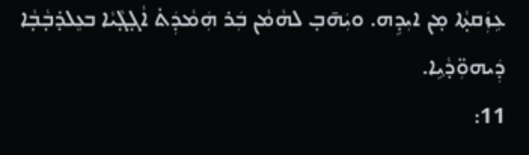ܥܹܙܲܩܬ̣ܵܐ ܡ̣ܢ ܐܝܼܕܹܗ. ܘܝܲܗ̄ܒ̣ ܠܗܵܡܵܢ ܒܲܪ ܗܲܡܵܕܲܬ̇ ܐܵܓ̣ܓ̣ܵܝܵܐ ܒܥܸܠܕ̇ܒ̣ܵܒ̣ܵܐ ܕܲܝܗܘܼ̈ܕ݂ܵܝܹܐ.
11: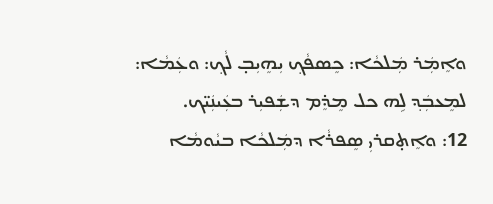ܘܐܸܡܲܪ ܡܲܠܟܵܐ: ܟܸܣܦܵܟ݂ ܝܼܗܸܝܼܒ̣ ܠܵܟ݂: ܘܥܲܡܵܐ: ܠܡܸܥܒܲܕ݂ ܠܹܗ ܟܠ ܡܸܕܸ̇ܡ ܕܫܲܦܝܼܪ ܒܥܲܝܢܲܝ̈ܟ.
12: ܘܐܸܬ̣ܩܪܝܼ ܣܸܦܪܵܐ ܕܡܲܠܟܵܐ ܒܝܵܘܡܵܐ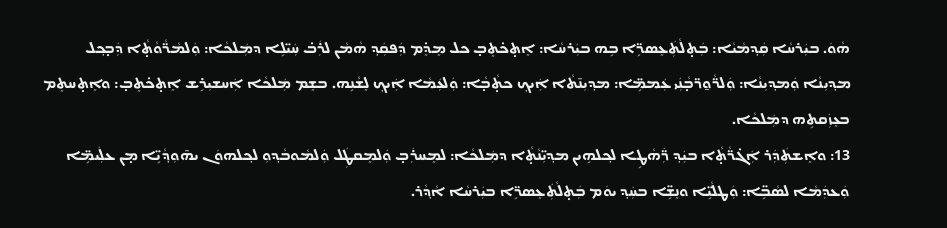ܗܵܘܿ. ܒܝܲܪܚܵܐ ܩܲܕ݂ܡܵܝܵܐ: ܒܲܬ̣ܠܵܬܲܥܸܣܪܹ̈ܐ ܒܹܗ ܒܝܲܪܚܵܐ: ܐܸܬ̣ܟ̇ܬܸܒ̣ ܟܠ ܡܸܕܸ̇ܡ ܕܲܦܩܲܕ݂ ܗܵܡܵܢ ܠܪܲܒ̇ ܚܲܝ̈ܠܹܐ ܕܡܲܠܟܵܐ: ܘܲܠܡܵܪ̈ܵܘܵܬ̣ܵܐ ܕܲܒ̣ܟ݂ܠ ܡܕ݂ܝܼܢܵܐ ܘܲܡܕ݂ܝܼܢܵܐ: ܘܲܠܪ̈ܵܘ̱ܪ̈ܒ̣ܵܢܲܝ ܥܲܡܡܹ̈ܐ: ܡܕ݂ܝܼܢ̄ܬܵܐ ܐܲܝܟ݂ ܟܬ̣ܵܒ̣ܵܐ: ܘܲܠܥܲܡܵܐ ܐܲܝܟ݂ ܠܸܫܵܢܹܗ. ܒܫܸܡ ܡܲܠܟܵܐ ܐܲܚܫܝܼܪܹܫ ܐܸܬ̣ܟ̇ܬܸܒ̣: ܘܐܸܬ̣ܚܬܸܡ ܒܥܸܙܲܩܬܹܗ ܕܡܲܠܟܵܐ.
13: ܘܐܸܫܬܲܕܲܪ ܐܲܓ̇ܪ̈ܵܬ̣ܵܐ ܒܝܲܕ݂ ܪ̈ܲܗܵܛܹܐ ܠܟ݂ܠܗܹܝܢ ܡܕ݂ܝܼ̈ܢܵܬ̣ܵܐ ܕܡܲܠܟܵܐ: ܠܡܸܚܪܲܒ̣ ܘܲܠܡܸܩܛܲܠ ܘܲܠܡܵܘܒܵܕ݂ܘܼ ܠܟ݂ܠܗܘܿܢ ܝܗ̄ܘܼܕ݂ܵܝܹ̈ܐ ܡ̣ܢ ܥܠܲܝܡܹ̈ܐ ܘܲܥܕܲܡܵܐ ܠܣܵܒܹ̈ܐ: ܘܲܛܠܵܝܹ̈ܐ ܘܢܸܫܹ̈ܐ ܒܚܲܕ݂ ܝܘܿܡ ܒܲܬ̣ܠܵܬܲܥܸܣܪܹ̈ܐ ܒܝܲܪܚܵܐ ܐܵܕ݂ܵܪ.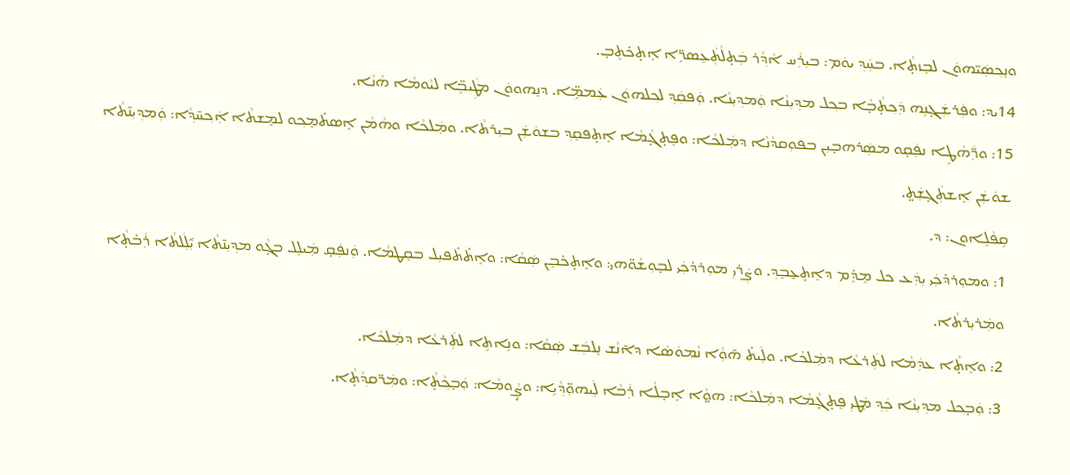ܘܢܸܟ݂ܣܲܝ̈ܗܘܿܢ ܠܒܸܙܬ̣ܵܐ. ܒܚܲܕ݂ ܝܘܿܡ: ܒܝܼܪܲܚ ܐܵܕ݂ܵܪ ܒܲܬ̣ܠܵܬܲܥܸܣܪܹ̈ܐ ܐܸܬ̣ܟ̇ܬܸܒ̣.
14ܝܕ: ܘܦܲܪܫܲܓ̣ܢܹܗ ܕܲܟ݂ܬ̣ܵܒ̣ܵܐ ܒܟ݂ܠ ܡܕ݂ܝܼܢܵܐ ܘܲܡܕ݂ܝܼܢܵܐ. ܘܲܦܩܲܕ݂ ܠܟ݂ܠܗܘܿܢ ܥܲܡܡܹ̈ܐ. ܕܢܸܗܘܘܿܢ ܡܛܲܝܒܹ̈ܐ ܠܝܵܘܡܵܐ ܗܵܢܵܐ.
15: ܘܪ̈ܲܗܵܛܹܐ ܢܦܲܩ̣ܘ ܡܣܲܪܗܒ̣ܝܼܢ ܒܦܘܼܩܕܵܢܵܐ ܕܡܲܠܟܵܐ: ܘܦܸܬ̣ܓ̣ܵܡܵܐ ܐܸܬ̣ܦܩܸܕ݂ ܒܫܘܿܫܲܢ ܒܝܼܪܬܵܐ. ܘܡܲܠܟܵܐ ܘܗܵܡܵܢ ܐܸܣܬ̇ܡܸܟ݂ܘ ܠܡܸܫܬܵܐ ܐܲܟ݂ܚ̄ܕ݂ܵܐ: ܘܲܡܕ݂ܝܼܢ̄ܬܵܐ ܫܘܿܫܲܢ ܐܸܫܬܲܓ̣ܫܲܬ̤.
ܩܹܦܵܠܹܐܘܢ: ܕ.
1: ܘܡܘܼܪܕ̇ܟܲܝ ܝܼܕܲܥ ܟܠ ܡܸܕܸ̇ܡ ܕܐܸܬ̣ܥ̱ܒܸܕ݂. ܘܨܲܪܝܼ ܡܘܼܪܕ̇ܟܲܝ ܠܒ̣ܘܼܫܵܘ̈ܗܝ: ܘܐܸܬ̣ܟ̇ܒܸܢ ܣܲܩܵܐ: ܘܐܸܬ̇ܬ̇ܦܝܼܠ ܒܩܸܛܡܵܐ. ܘܲܢܦܲܩ̣ ܡܲܝܠܸܠ ܒܓ̣ܵܘ ܡܕ݂ܝܼܢ̄ܬܵܐ ܝܑܼܠܲܠܬܵܐ ܪܲܒ̇ܬ̣ܵܐ ܘܡܲܪܝܼܪܬܵܐ.
2: ܘܐܸܬ̣ܵܐ ܥܕܲܡܵܐ ܠܬܲܪܥܵܐ ܕܡܲܠܟܵܐ. ܘܠܲܝܬ̇ ܗ̄ܘܼܵܐ ܢܵܡܘܿܣܵܐ ܕܐ̄ܢܵܫ ܢܸܠܒܲܫ ܣܲܩܵܐ: ܘܢܹܐܬܹܐ ܠܬܲܪܥܵܐ ܕܡܲܠܟܵܐ.
3: ܘܲܒ̣ܟ݂ܠ ܡܕ݂ܝܼܢܵܐ ܟܲܕ݂ ܡܲܛܝܼ ܦܸܬ̣ܓ̣ܵܡܵܐ ܕܡܲܠܟܵܐ: ܗܘ̤ܵܐ ܐܸܒ̣ܠܵܐ ܪܲܒܵܐ ܠܲܝܗܘܼ̈ܕ݂ܵܝܹܐ: ܘܨܴܵܘܡܵܐ: ܘܲܒ̣ܟ݂ܵܬ̣ܵܐ: ܘܡܲܪ̈ܩܕ݂ܵܬ̣ܵܐ.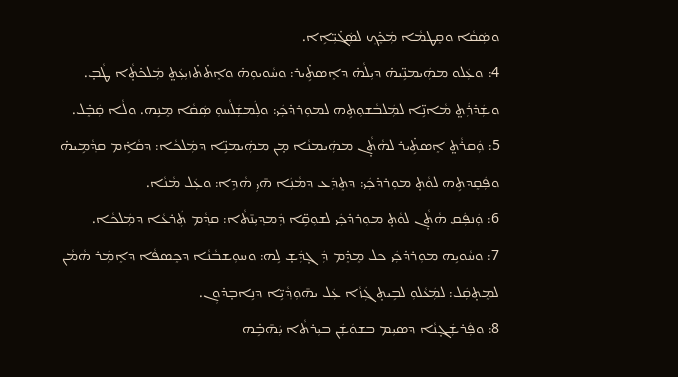ܘܣܲܩܵܐ ܘܩܸܛܡܵܐ ܡܲܟܸ̇ܟ݂ ܠܣܲܓ̇ܝܼ̈ܐܹܐ.
4: ܘܥܲܠܘ ܡܗܲܝܡܢܹ̈ܝܗ̇ ܕܝܼܠܵܗ̇ ܕܐܸܣܬܹ̇ܝܪ: ܘܚܵܘܝܘܼܗ̇ ܘܐܸܬ̇ܬ̇ܙܝܼܥܲܬ̤ ܡܲܠܟ̇ܬ̣ܵܐ ܛܵܒ̣. ܘܫܲܕ̇ܪܲܬ̤ ܡܵܐܢܹ̈ܐ ܠܡܲܠܒܵܫܘܼܬܹܗ ܠܡܘܼܪܕ̇ܟܲܝ: ܘܠܲܡܫܲܠܵܚܘܼ ܣܲܩܵܐ ܡܸܢܹܗ. ܘܠܵܐ ܩܲܒܸ̇ܠ.
5: ܘܲܩܪܵܬ̤ ܐܸܣܬܹ̇ܝܪ ܠܗܵܬ̣ܵܢ ܡܗܲܝܡܢܵܐ ܡ̣ܢ ܡܗܲܝܡܢܹ̈ܐ ܕܡܲܠܟܵܐ: ܕܩܵܐܹ̇ܡ ܩܕ݂ܵܡܹܝܗ̇ ܘܦܲܩܸܕܬܹܗ ܠܘܵܬ̣ ܡܘܼܪܕ̇ܟܲܝ: ܕܬܸܕܲܥ ܕܡܵܢܲܐ ܗ̄ܝܼ ܗܵܕܹܐ: ܘܥܲܠ ܡܵܢܵܐ.
6: ܘܲܢܦܲܩ ܗܵܬ̣ܵܢ ܠܘܵܬ̣ ܡܘܼܪܕ̇ܟܲܝ ܠܫܘܼܩܹ̈ܐ ܕܲܡܕ݂ܝܼܢ̄ܬܵܐ: ܩܕ݂ܵܡ ܬܲܪܥܵܐ ܕܡܲܠܟܵܐ.
7: ܘܚܵܘܝܹܗ ܡܘܼܪܕ̇ܟܲܝ ܟܠ ܡܸܕܸ̇ܡ ܕܲܓ̣ܕܲܫ̣ ܠܹܗ: ܘܚܘܼܫܒܵܢܵܐ ܕܟܸܣܦܵܐ ܕܐܸܡܲܪ ܗܵܡܵܢ ܠܡܸܬ̣ܩܲܠ: ܠܡܲܥܵܠܘܼ ܠܒܹܝܬ̣ ܓܲܙܵܐ ܥܲܠ ܝܗ̄ܘܼܕ݂ܵܝܹ̈ܐ ܕܢܹܐܒ̣ܕ̇ܘܼܢ.
8: ܘܦܲܪܫܲܓ̣ܢܵܐ ܕܣܝܼܡ ܒܫܘܿܫܲܢ ܒܝܼܪܬܵܐ ܝܲܗ̄ܒܹ̇ܗ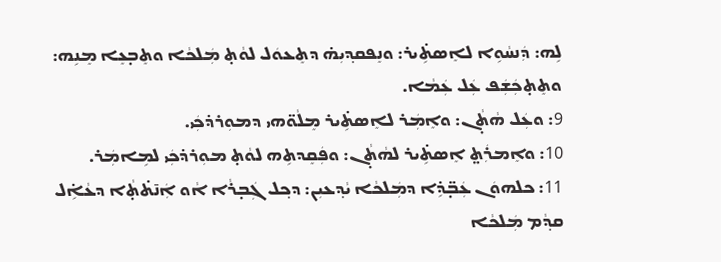ܠܹܗ: ܕܲܢܚܵܘܹܐ ܠܐܸܣܬܹ̇ܝܪ: ܘܢܸܦܩܕ݂ܝܼܗ̇ ܕܬܸܥܘܿܠ ܠܘܵܬ̣ ܡܲܠܟܵܐ ܘܬܸܒ̣ܥܸܐ ܡܸܢܹܗ: ܘܬܸܬ̣ܟܲܫܲܦ ܥܲܠ ܥܲܡܵܐ.
9: ܘܥܲܠ ܗܵܬ̣ܵܢ: ܘܐܸܡܲܪ ܠܐܸܣܬܹ̇ܝܪ ܡܸܠܵܘ̈ܗܝ ܕܡܘܼܪܕ̇ܟܲܝ.
10: ܘܐܸܡܪܲܬ̤ ܐܸܣܬܹ̇ܝܪ ܠܗܵܬ̣ܵܢ: ܘܦܲܩܸܕܬܹܗ ܠܘܵܬ̣ ܡܘܼܪܕ̇ܟܲܝ ܠܡܹܐܡܲܪ.
11: ܟܠܗܘܿܢ ܥܲܒ̣̈ܕܹ̇ܐ ܕܡܲܠܟܵܐ ܝܵܕ݂ܥܝܼܢ: ܕܟ݂ܠ ܓܲܒ̣ܪܵܐ ܐܵܘ ܐܲܢ̄ܬ̇ܬ̣ܵܐ ܕܥܵܐܹ̇ܠ ܩܕ݂ܵܡ ܡܲܠܟܵܐ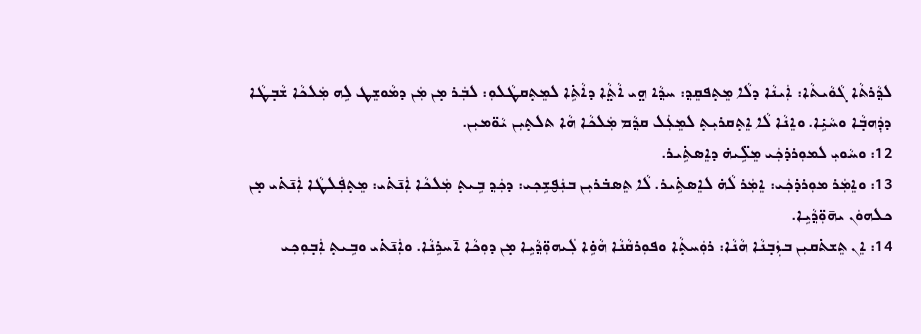ܠܕ݂ܵܪܬܵܐ ܓܵܘܵܝܬܵܐ: ܐܲܝܢܵܐ ܕܠܵܐ ܡܸܬ̣ܦܩܸܕ݂: ܚܕ݂ܵܐ ܗ̤ܝ ܐܵܬ̤ܵܐ ܕܐܵܬܹ̇ܐ ܠܡܸܬ̣ܩܛܵܠܘܼ: ܠܒܲܪ ܡ̣ܢ ܡܲܢ ܕܡܵܘܫܸܛ ܠܹܗ ܡܲܠܟܵܐ ܫܵܒ̣ܛܵܐ ܕܕܲܗܒ̣ܵܐ ܘܚܵܝܹ̇ܐ. ܘܐܸܢܵܐ ܠܵܐ ܐܸܬ̣ܩܪܝܼܬ̣ ܠܡܸܥܲܠ ܩܕ݂ܵܡ ܡܲܠܟܵܐ ܗܵܐ ܬܠܬ̣ܝܼܢ ܝܵܘ̈ܡܝܼܢ.
12: ܘܚܵܘܝܼ ܠܡܘܼܪܕ̇ܟܲܝ ܡܸܠܹ̈ܝܗ̇ ܕܐܸܣܬܹ̇ܝܪ.
13: ܘܐܸܡܲܪ ܡܘܼܪܕ̇ܟܲܝ: ܐܸܡܲܪ ܠܵܗ̇ ܠܐܸܣܬܹ̇ܝܪ. ܠܵܐ ܬܸܣܒ̇ܪܝܼܢ ܒܢܲܦ̮ܫܹܟ݂ܝ: ܕܟܲܕ݂ ܒܹܝܬ̣ ܡܲܠܟܵܐ ܐܲܢ̄ܬ̇ܝ: ܡܸܬ̣ܦܲܠܛܵܐ ܐܲܢ̄ܬ̇ܝ ܡ̣ܢ ܟܠܗܘܿܢ ܝܗ̄ܘܼ̈ܕ݂ܵܝܹܐ.
14: ܐܸܢ ܬܸܫܬ̇ܩܝܼܢ ܒܙܲܒ̣ܢܵܐ ܗܵܢܵܐ: ܪܘܲܚܬ̣ܵܐ ܘܦܘܼܪܩܵܢܵܐ ܗܵܘܹ̇ܐ ܠܲܝܗܘܼ̈ܕ݂ܵܝܹܐ ܡ̣ܢ ܕܘܼܟܵܐ ܐ̄ܚܪܹܢܵܐ. ܘܐܲܢ̄ܬ̇ܝ ܘܒܹܝܬ̣ ܐܲܒ̣ܘܼܟ݂ܝ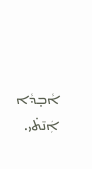ܐܵܒ̣ܕܵܐ ܐܲܢ̄ܬ̇ܝ.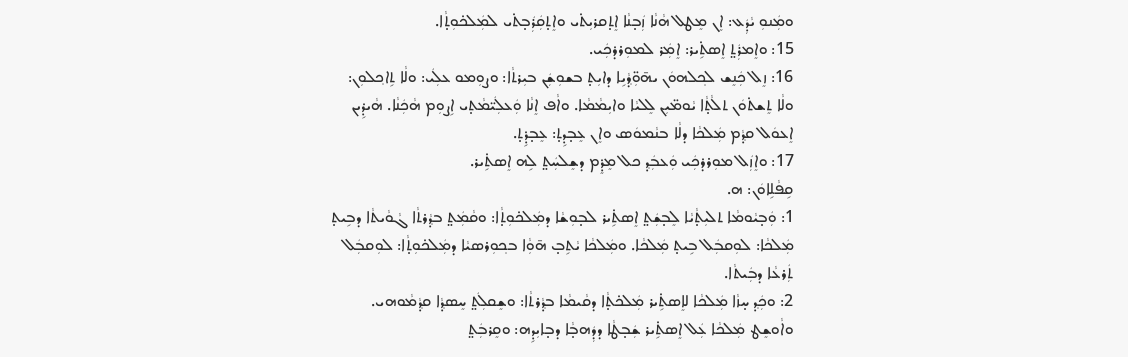ܘܡܲܢܘܼ ܝܵܕܲܥ: ܐܸܢ ܡܸܛܠ ܗܵܢܵܐ ܙܲܒ̣ܢܵܐ ܐܸܬ̣ܩܪܝܼܬ̇ܝ ܘܐܸܬ̣ܩܲܪܲܒ̣ܬ̇ܝ ܠܡܲܠܟ̇ܘܼܬ̣ܵܐ.
15: ܘܐܸܡܪܲܬ̤ ܐܸܣܬܹ̇ܝܪ: ܐܸܡܲܪ ܠܡܘܼܪܕ̇ܟܲܝ.
16: ܙܸܠ ܟܲܢܸܫ ܠܟ݂ܠܗܘܿܢ ܝܗ̄ܘܼ̈ܕ݂ܵܝܹܐ ܕܐܝܼܬ̣ ܒܫܘܼܫܲܢ ܒܝܼܪܬܵܐ: ܘܨܘܼܡܘ ܥܠܲܝ: ܘܠܵܐ ܬܹܐܟ݂ܠܘܼܢ: ܘܠܵܐ ܬܸܫܬ̇ܘܿܢ ܬܠܵܬ̣ܵܐ ܝܵܘܡ̈ܝܼܢ ܠܸܠܝܵܐ ܘܐܝܼܡܵܡܵܐ. ܘܐܵܦ ܐܸܢܵܐ ܘܲܥܠܲܝ̈ܡܵܬ̣ܝ ܐܹܨܘܼܡ ܗܵܟܲܢܵܐ. ܗܵܝܕܹ̇ܝܢ ܐܸܥܘܿܠ ܩܕ݂ܵܡ ܡܲܠܟܵܐ ܕܠܵܐ ܒܢܵܡܘܿܣ ܘܐܸܢ ܥܸܒ̣ܕܹܬ̣: ܥܸܒ̣ܕܹ̇ܬ̣.
17: ܘܐܸܙܲܠ ܡܘܼܪܕ̇ܟܲܝ ܘܲܥܒܲܕ݂ ܟܠ ܡܸܕܸ̇ܡ ܕܫܸܠܚܲܬ̤ ܠܹܗ ܐܸܣܬܹ̇ܝܪ.
ܩܹܦܵܠܹܐܘܿܢ: ܗ.
1: ܘܲܒ̣ܝܵܘܡܵܐ ܬܠܝܼܬ̣ܵܝܵܐ ܠܸܒ̣ܫܲܬ̤ ܐܸܣܬܹ̇ܝܪ ܠܒ̣ܘܼܫܵܐ ܕܡܲܠܟ̇ܘܼܬ̣ܵܐ: ܘܩܵܡܲܬ̤ ܒܕ݂ܵܪܬܵܐ ܓܵܘܵܝܬܵܐ ܕܒܹܝܬ̣ ܡܲܠܟܵܐ: ܠܘܼܩܒܲܠ ܒܹܝܬ̣ ܡܲܠܟܵܐ. ܘܡܲܠܟܵܐ ܝܵܬܹܒ̣ ܗ̄ܘܼܵܐ ܒܟ݂ܘܼܪܣܝܵܐ ܕܡܲܠܟ̇ܘܼܬ̣ܵܐ: ܠܘܼܩܒܲܠ ܬܲܪܥܵܐ ܕܒܲܝܬܵܐ.
2: ܘܟܲܕ݂ ܚ̣ܙܵܐ ܡܲܠܟܵܐ ܠܐܸܣܬܹ̇ܝܪ ܡܲܠܟ̇ܬ̣ܵܐ ܕܩܵܝܡܵܐ ܒܕ݂ܵܪܬܵܐ: ܘܫܸܩܠܲܬ̤ ܚܸܣܕ݂ܵܐ ܩܕ݂ܵܡܵܘܗܝ. ܘܐܵܘܫܸܛ ܡܲܠܟܵܐ ܥܲܠ ܐܸܣܬܹ̇ܝܪ ܫܲܒ̣ܛܵܐ ܕܕܲܗܒ̣ܵܐ ܕܒ̣ܐܝܼܕܹܗ: ܘܩܸܪܒܲܬ̤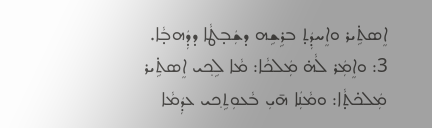ܐܸܣܬܹ̇ܝܪ ܘܐܸܚܕܲܬ̣ ܒܪܹܫܹܗ ܕܫܲܒ̣ܛܵܐ ܕܕܲܗܒ̣ܵܐ.
3: ܘܐܸܡܲܪ ܠܵܗ̇ ܡܲܠܟܵܐ: ܡܵܐ ܠܹܟ݂ܝ ܐܸܣܬܹ̇ܝܪ ܡܲܠܟ̇ܬ̣ܵܐ: ܘܡܵܢܲܐ ܗ̄ܝܼ ܒܵܥܘܼܬܹܟ݂ܝ ܥܕܲܡܵܐ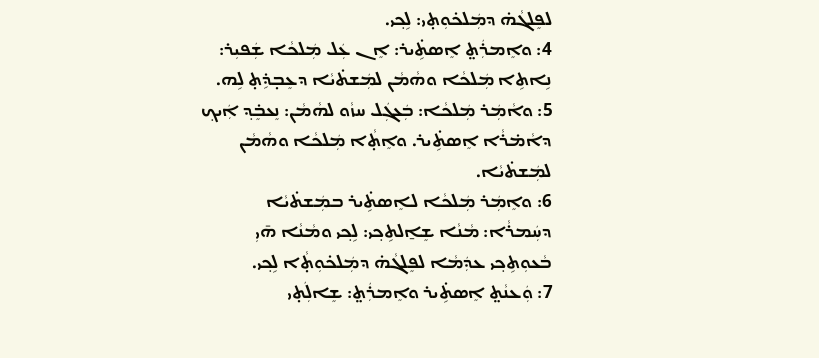ܠܦܸܠܓܵܗ̇ ܕܡܲܠܟ̇ܘܼܬ̣ܝ: ܠܹܟ݂ܝ.
4: ܘܐܸܡܪܲܬ̤ ܐܸܣܬܹ̇ܝܪ: ܐܸܢ ܥܲܠ ܡܲܠܟܵܐ ܫܲܦܝܼܪ: ܢܹܐܬܹܐ ܡܲܠܟܵܐ ܘܗܵܡܵܢ ܠܡܲܫܬ̇ܝܵܐ ܕܥܸܒ̣ܕܹ̇ܬ̣ ܠܹܗ.
5: ܘܐܵܡܲܪ ܡܲܠܟܵܐ: ܒܲܥܓܲܠ ܚܙܵܘ ܠܗܵܡܵܢ: ܢܸܥܒܸ̇ܕ݂ ܐܲܝܟ݂ ܕܐܵܡ̇ܪܵܐ ܐܸܣܬܹ̇ܝܪ. ܘܐܸܬ̣ܵܐ ܡܲܠܟܵܐ ܘܗܵܡܵܢ ܠܡܲܫܬ̇ܝܵܐ.
6: ܘܐܸܡܲܪ ܡܲܠܟܵܐ ܠܐܸܣܬܹ̇ܝܪ ܒܡܲܫܬ̇ܝܵܐ ܕܚܲܡܪܵܐ: ܡܵܢܵܐ ܫܸܐ̱ܠܬܹܟ݂ܝ: ܠܹܟ݂ܝ ܘܡܵܢܵܐ ܗ̄ܝܼ ܒܵܥܘܼܬܹܟ݂ܝ ܥܕܲܡܵܐ ܠܦܸܠܓܵܗ̇ ܕܡܲܠܟ̇ܘܼܬ̣ܵܐ ܠܹܟ݂ܝ.
7: ܘܲܥܢܵܬ̤ ܐܸܣܬܹ̇ܝܪ ܘܐܸܡܪܲܬ̤: ܫܸܐܠܲܬ̣ܝ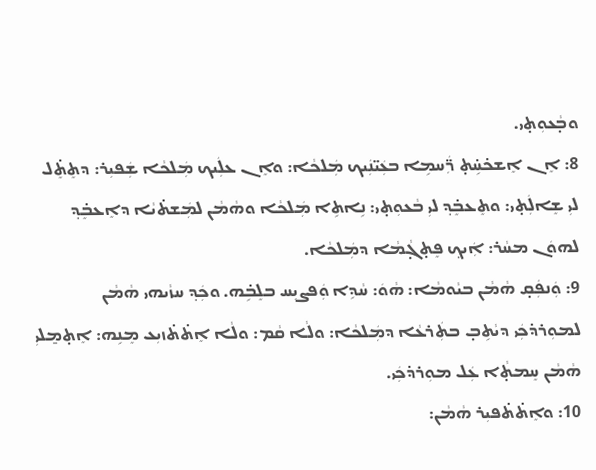ܘܒ̣ܵܥܘܼܬ̣ܝ.
8: ܐܸܢ ܐܸܫܟ̇ܚܹ̇ܬ̣ ܪ̈ܲܚܡܹܐ ܒܥܲܝ̈ܢܲܝܟ ܡܲܠܟܵܐ: ܘܐܸܢ ܥܠܲܝܟ ܡܲܠܟܵܐ ܫܲܦܝܼܪ: ܕܬܸܬܸ̇ܠ ܠܝܼ ܫܸܐܠܲܬ̣ܝ: ܘܬܸܥܒܸ̇ܕ݂ ܠܝܼ ܒܵܥܘܼܬ̣ܝ: ܢܹܐܬܹܐ ܡܲܠܟܵܐ ܘܗܵܡܵܢ ܠܡܲܫܬ̇ܝܵܐ ܕܐܸܥܒܸ̇ܕ݂ ܠܗܘܿܢ ܡܚܵܪ: ܐܲܝܟ݂ ܦܸܬ̣ܓ̣ܵܡܵܐ ܕܡܲܠܟܵܐ.
9: ܘܲܢܦܲܩ̣ ܗܵܡܵܢ ܒܝܵܘܡܵܐ: ܗܵܘܿ: ܚܵܕܹܐ ܘܲܦܨܝܼܚ ܒܠܸܒܹ̇ܗ. ܘܟܲܕ݂ ܚܙܵܝܗܝ ܗܵܡܵܢ ܠܡܘܼܪܕ̇ܟܲܝ ܕܝܵܬܹܒ̣ ܒܬܲܪܥܵܐ ܕܡܲܠܟܵܐ: ܘܠܵܐ ܩܵܡ: ܘܠܵܐ ܐܸܬ̇ܬ̇ܙܝܼܥ ܡܸܢܹܗ: ܐܸܬ̣ܡ̱ܠܝܼ ܗܵܡܵܢ ܚܸܡܬ̣ܵܐ ܥܲܠ ܡܘܼܪܕ̇ܟܲܝ.
10: ܘܐܸܬ̇ܬ̇ܦܝܼܪ ܗܵܡܵܢ: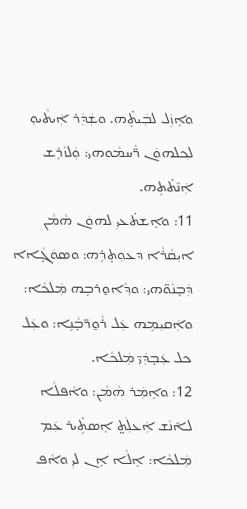ܘܐܸܙܲܠ ܠܒܲܝܬܹ̇ܗ. ܘܫܲܕܲܪ ܐܲܝܬܵܝܘܼ ܠܟ݂ܠܗܘܿܢ ܪ̈ܵܚܡܵܘܗܝ: ܘܲܠܙܵܪܸܫ ܐܲܢ̄ܬ̇ܬܹܗ.
11: ܘܐܸܫܬ̇ܥܝܼ ܠܗܘܿܢ ܗܵܡܵܢ ܐܝܼܩܵܪܵܐ ܕܥܘܼܬ̣ܪܹܗ: ܘܣܘܿܓ̣ܵܐܐ ܕܲܒ̣ܢܵܘ̈ܗܝ: ܘܕ݂ܵܐܘ̱ܪܒܹܗ ܡܲܠܟܵܐ: ܘܐܲܩܝܼܡܹܗ ܥܲܠ ܪܵܘ̱ܪ̈ܒ̣ܵܢܹܐ: ܘܥܲܠ ܟܠ ܥܲܒ̣ܕܲܝ̈ ܡܲܠܟܵܐ.
12: ܘܐܸܡܲܪ ܗܵܡܵܢ: ܘܐܵܦܠܵܐ ܠܐ̄ܢܵܫ ܐܲܥܠܲܬ̤ ܐܸܣܬܹ̇ܝܪ ܥܲܡ ܡܲܠܟܵܐ: ܐܸܠܵܐ ܐܸܢ ܠܝܼ ܘܐܵܦ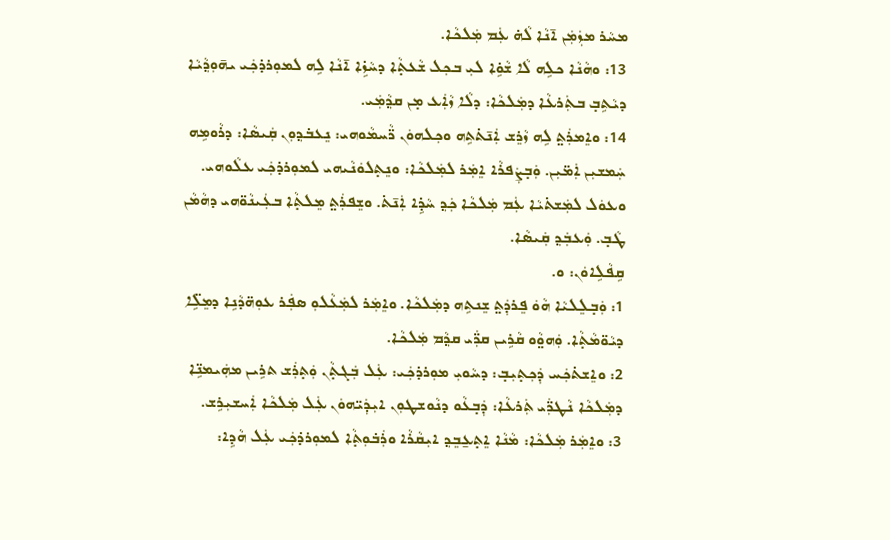ܡܚܵܪ ܡܙܲܡܲܢ ܐ̄ܢܵܐ ܠܵܗ̇ ܥܲܡ ܡܲܠܟܵܐ.
13: ܘܗܵܢܵܐ ܟܠܹܗ ܠܵܐ ܫܵܘܹ̇ܐ ܠܝܼ ܒܟ݂ܠ ܫܵܥܬ̣ܵܐ ܕܚܵܙܹ̇ܐ ܐ̄ܢܵܐ ܠܹܗ ܠܡܘܼܪܕ̇ܟܲܝ ܝܗ̄ܘܼܕ݂ܵܝܵܐ ܕܝܵܬܹܒ̣ ܒܬܲܪܥܵܐ ܕܡܲܠܟܵܐ: ܕܠܵܐ ܙܵܐܲܥ ܡ̣ܢ ܩܕ݂ܵܡܲܝ.
14: ܘܐܸܡܪܲܬ̤ ܠܹܗ ܙܵܪܸܫ ܐܲܢ̄ܬ̇ܬܹܗ ܘܟ݂ܠܗܘܿܢ ܪ̈ܵܚܡܵܘܗܝ: ܢܸܥܒ̇ܕ݂ܘܼܢ ܩܲܝܣܵܐ: ܕܪܵܘܡܹܗ ܚܲܡܫܝܼܢ ܐܲܡ̈ܝܼܢ. ܘܲܒ̣ܨܲܦܪܵܐ ܐܸܡܲܪ ܠܡܲܠܟܵܐ: ܘܢܸܬ̣ܠܘܿܢܵܝܗܝ ܠܡܘܼܪܕ̇ܟܲܝ ܥܠܵܘܗܝ. ܘܥܘܿܠ ܠܡܲܫܬ̇ܝܵܐ ܥܲܡ ܡܲܠܟܵܐ ܟܲܕ݂ ܚܵܕܹ̇ܐ ܐܲܢ̄ܬ̇. ܘܫܸܦܪܲܬ̤ ܡܸܠܬ̣ܵܐ ܒܥܲܝܢܵܘ̈ܗܝ ܕܗܵܡܵܢ ܛܵܒ̣. ܘܲܥܒܲܕ݂ ܩܲܝܣܵܐ.
ܩܹܦܵܠܹܐܘܿܢ: ܘ.
1: ܘܲܒ̣ܠܸܠܝܵܐ ܗܵܘܿ ܦܸܪܕܲܬ̤ ܫܸܢܬܹܗ ܕܡܲܠܟܵܐ. ܘܐܸܡܲܪ ܠܡܲܥܵܠܘܼ ܣܦܲܪ ܥܘܼܗ̈ܕܵܢܹܐ ܕܡܸܠܹ̈ܐ ܕܝܵܘ̈ܡܵܬ̣ܵܐ. ܘܲܗܘ̤ܵܘ ܩܵܪܹܝܢ ܩܪ̈ܲܝ ܩܕ݂ܵܡ ܡܲܠܟܵܐ.
2: ܘܐܸܫܬ̇ܟܲܚ ܕܲܟ݂ܬ̣ܝܼܒ̣: ܕܚܵܘܝܼ ܡܘܼܪܕ̇ܟܲܝ: ܥܲܠ ܒܲܓܬ̣ܵܢ ܘܲܬ̣ܪܲܫ ܬܪܹܝܢ ܡܗܲܝܡܢܹ̈ܐ ܕܡܲܠܟܵܐ ܢܵܛܪ̈ܲܝ ܬܲܪܥܵܐ: ܕܲܒ̣ܥܵܘ ܕܢܵܘܫܛܘܼܢ ܐܝܼܕܲܝ̈ܗܘܿܢ ܥܲܠ ܡܲܠܟܵܐ ܐܲܚܫܝܼܪܹܫ.
3: ܘܐܸܡܲܪ ܡܲܠܟܵܐ: ܡܵܢܵܐ ܐܸܬ̣ܥ̱ܒܸܕ݂ ܐܝܼܩܵܪܵܐ ܘܪܲܒ̇ܘܼܬ̣ܵܐ ܠܡܘܼܪܕ̇ܟܲܝ ܥܲܠ ܗܵܕܹܐ: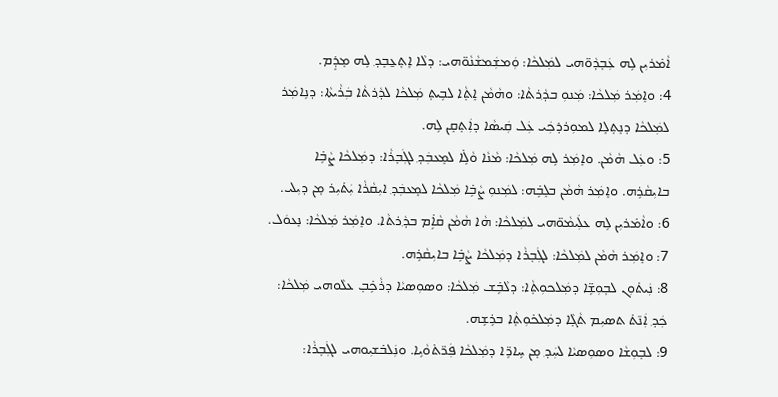ܐܵܡ̇ܪܝܼܢ ܠܹܗ ܥܲܒ̣ܕܵܘ̈ܗܝ ܠܡܲܠܟܵܐ: ܘܲܡܫܲܡܫܵܢܵܘ̈ܗܝ: ܕܠܵܐ ܐܸܬ̣ܥ̱ܒܸܕ݂ ܠܹܗ ܡܸܕܸ̇ܡ.
4: ܘܐܸܡܲܪ ܡܲܠܟܵܐ: ܡܲܢܘܼ ܒܕ݂ܵܪܬܵܐ: ܘܗܵܡܵܢ ܐܸܬ̣ܵܐ ܠܒܹܝܬ̣ ܡܲܠܟܵܐ ܠܕ݂ܵܪܬܵܐ ܒܲܪܵܝܬܵܐ: ܕܢܹܐܡܲܪ ܠܡܲܠܟܵܐ ܕܢܸܬ̣ܠܸܐ ܠܡܘܼܪܕ̇ܟܲܝ ܥܲܠ ܩܲܝܣܵܐ ܕܐܲܬ̣ܩܸܢ ܠܹܗ.
5: ܘܥܲܠ ܗܵܡܵܢ. ܘܐܸܡܲܪ ܠܹܗ ܡܲܠܟܵܐ: ܡܵܢܵܐ ܘܵܠܹ̇ܐ ܠܡܸܥܒܲܕ݂ ܠܓܲܒ̣ܪܵܐ: ܕܡܲܠܟܵܐ ܨܵܒܹ̇ܐ ܒܐܝܼܩܵܪܹܗ. ܘܐܸܡܲܪ ܗܵܡܵܢ ܒܠܸܒܹ̇ܗ: ܠܡܲܢܘܼ ܨܵܒܹ̇ܐ ܡܲܠܟܵܐ ܠܡܸܥܒܲܕ݂ ܐܝܼܩܵܪܵܐ ܝܲܬ̇ܝܼܪ ܡ̣ܢ ܕܝܼܠܝ.
6: ܘܐܵܡ̇ܪܝܼܢ ܠܹܗ ܥܠܲܝܡܵܘ̈ܗܝ ܠܡܲܠܟܵܐ: ܗܵܐ ܗܵܡܵܢ ܩܵܐܹ̇ܡ ܒܕ݂ܵܪܬܵܐ. ܘܐܸܡܲܪ ܡܲܠܟܵܐ: ܢܸܥܘܿܠ.
7: ܘܐܸܡܲܪ ܗܵܡܵܢ ܠܡܲܠܟܵܐ: ܠܓܲܒ̣ܪܵܐ ܕܡܲܠܟܵܐ ܨܵܒܹ̇ܐ ܒܐܝܼܩܵܪܹܗ.
8: ܢܲܝܬ̇ܘܼܢ ܠܒ̣ܘܼܫܹ̈ܐ ܕܡܲܠܟܘܼܬ̣ܵܐ: ܕܠܵܒܹ̇ܫ ܡܲܠܟܵܐ: ܘܣܘܼܣܝܵܐ ܕܪܵܟܹ̇ܒ̣ ܥܠܵܘܗܝ ܡܲܠܟܵܐ: ܟܲܕ݂ ܐܲܢ̄ܬ̇ ܬܣܝܼܡ ܬܵܓ̣ܵܐ ܕܡܲܠܟ̇ܘܼܬ̣ܵܐ ܒܪܹܫܹܗ.
9: ܠܒ̣ܘܼܫܵܐ ܘܣܘܼܣܝܵܐ ܠܚܲܕ݂ ܡ̣ܢ ܚܹܐܪܹ̈ܐ ܕܡܲܠܟܵܐ ܦܲܪ̈ܬ̇ܘܵܝܹܐ. ܘܢܲܠܒ̇ܫܝܼܘܗܝ ܠܓܲܒ̣ܪܵܐ: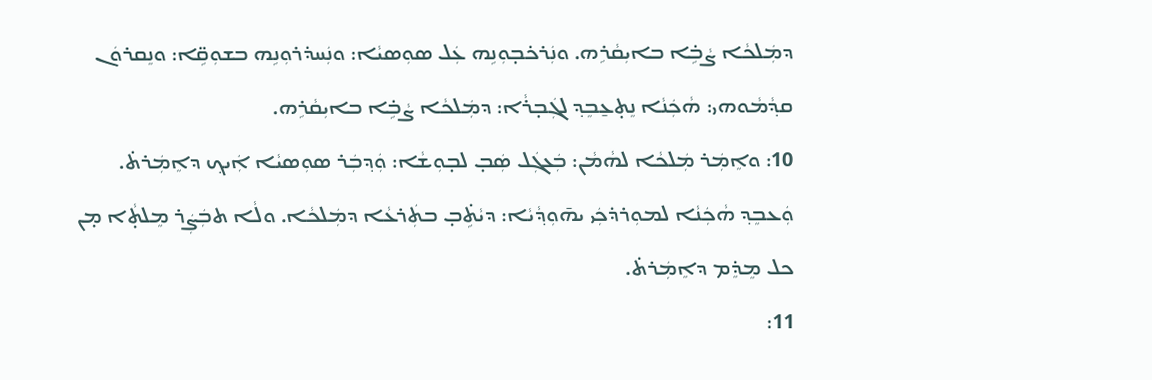ܕܡܲܠܟܵܐ ܨܵܒܹ̇ܐ ܒܐܝܼܩܵܪܹܗ. ܘܢܲܪܟ̇ܒ̣ܘܼܢܹܗ ܥܲܠ ܣܘܼܣܝܵܐ: ܘܢܲܚܕ̇ܪܘܼܢܹܗ ܒܫܘܼܩܹ̈ܐ: ܘܢܸܩܪܘܿܢ ܩܕ݂ܵܡܵܘܗܝ: ܗܵܟܲܢܵܐ ܢܸܬ̣ܥ̱ܒܸܕ݂ ܠܓܲܒ̣ܪܵܐ: ܕܡܲܠܟܵܐ ܨܵܒܹ̇ܐ ܒܐܝܼܩܵܪܹܗ.
10: ܘܐܸܡܲܪ ܡܲܠܟܵܐ ܠܗܵܡܵܢ: ܒܲܥܓܲܠ ܣܲܒ̣ ܠܒ̣ܘܼܫܵܐ: ܘܲܕ݂ܒܲܪ ܣܘܼܣܝܵܐ ܐܲܝܟ݂ ܕܐܸܡܲܪܬ̇. ܘܲܥܒܸܕ݂ ܗܵܟܲܢܵܐ ܠܡܘܼܪܕ̇ܟܲܝ ܝܗ̄ܘܼܕ݂ܵܝܵܐ: ܕܝܵܬܹ̇ܒ̣ ܒܬܲܪܥܵܐ ܕܡܲܠܟܵܐ. ܘܠܵܐ ܬܒܲܨܲܪ ܡܸܠܬ̣ܵܐ ܡ̣ܢ ܟܠ ܡܸܕܸ̇ܡ ܕܐܸܡܲܪܬ̇.
11: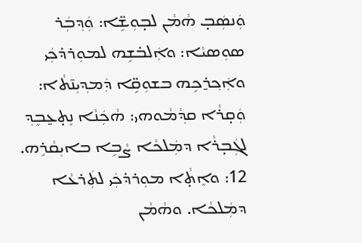ܘܲܢܣܲܒ̣ ܗܵܡܵܢ ܠܒ̣ܘܼܫܹ̈ܐ: ܘܲܕ݂ܒܲܪ ܣܘܼܣܝܵܐ: ܘܐܲܠܒ̇ܫܹܗ ܠܡܘܼܪܕ̇ܟܲܝ ܘܐܲܟ݂ܪ̱ܟܹܗ ܒܫܘܼܩܹ̈ܐ ܕܲܡܕ݂ܝܼܢ̄ܬܵܐ: ܘܲܩ̣ܪܵܐ ܩܕ݂ܵܡܵܘܗܝ: ܗܵܟܲܢܵܐ ܢܸܬ̣ܥ̱ܒܸܕ݂ ܠܓܲܒ̣ܪܵܐ ܕܡܲܠܟܵܐ ܨܵܒܹܐ ܒܐܝܼܩܵܪܹܗ.
12: ܘܐܸܬ̣ܵܐ ܡܘܼܪܕ̇ܟܲܝ ܠܬܲܪܥܵܐ ܕܡܲܠܟܵܐ. ܘܗܵܡܵܢ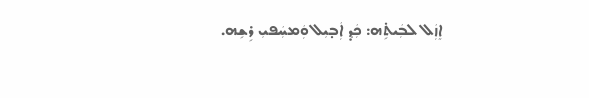ܐܸܙܲܠ ܠܒܲܝܬܹ̇ܗ: ܟܲܕ݂ ܐܲܒ̣ܝܼܠ ܘܲܡܚܲܦܝܼ ܪܹܫܹܗ.